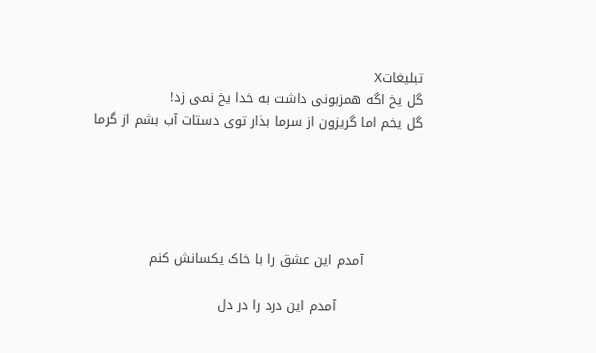تبليغاتX
گل یخ اگه همزبونی داشت به خدا یخ نمی زد!
گل یخم اما گریزون از سرما بذار توی دستات آب بشم از گرما





             آمدم اين عشق را با خاک يکسانش کنم

                   آمدم اين درد را در دل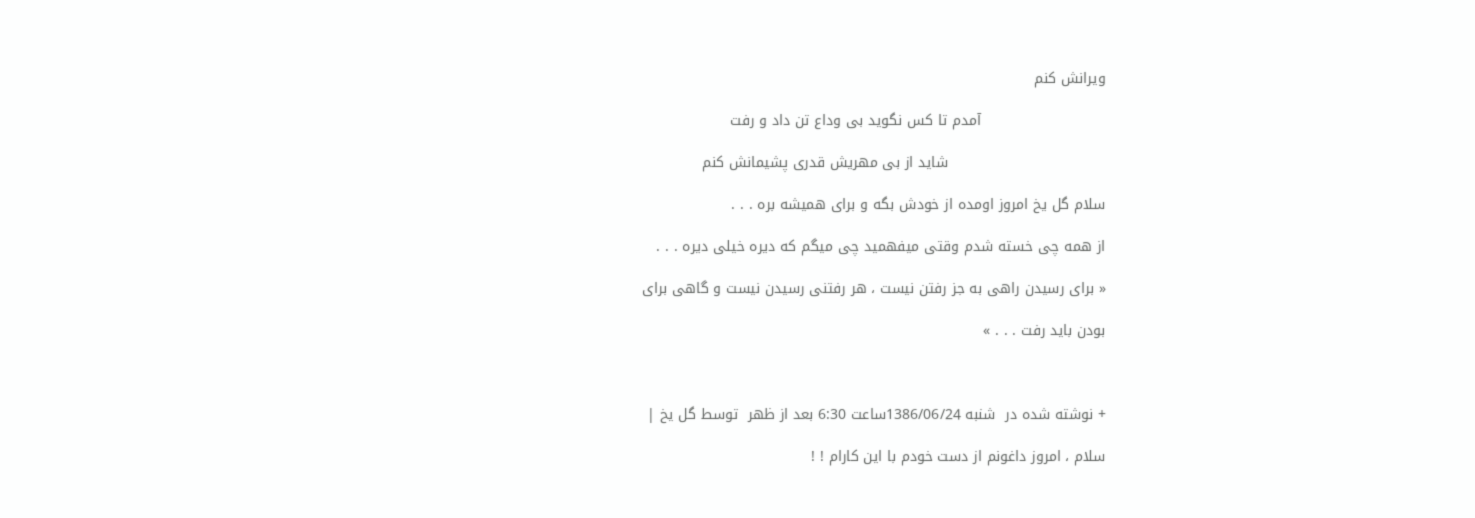ويرانش کنم

                          آمدم تا کس نگويد بی وداع تن داد و رفت

                                 شايد از بی مهريش قدری پشيمانش کنم

سلام گل یخ امروز اومده از خودش بگه و برای همیشه بره . . .

از همه چی خسته شدم وقتی میفهمید چی میگم که دیره خیلی دیره . . .

« برای رسیدن راهی به جز رفتن نیست ، هر رفتنی رسیدن نیست و گاهی برای

بودن باید رفت . . . »



+ نوشته شده در  شنبه 1386/06/24ساعت 6:30 بعد از ظهر  توسط گل یخ |

سلام ، امروز داغونم از دست خودم با این کارام ! !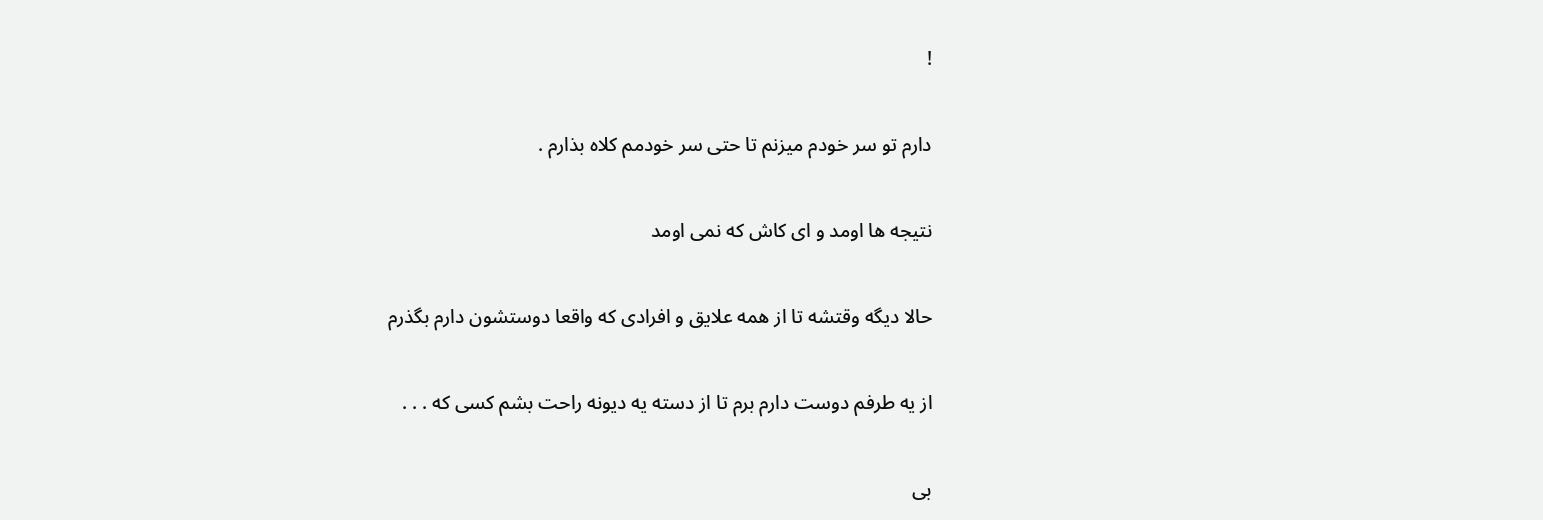!

دارم تو سر خودم میزنم تا حتی سر خودمم کلاه بذارم .

نتیجه ها اومد و ای کاش که نمی اومد

حالا دیگه وقتشه تا از همه علایق و افرادی که واقعا دوستشون دارم بگذرم

از یه طرفم دوست دارم برم تا از دسته یه دیونه راحت بشم کسی که . . .

بی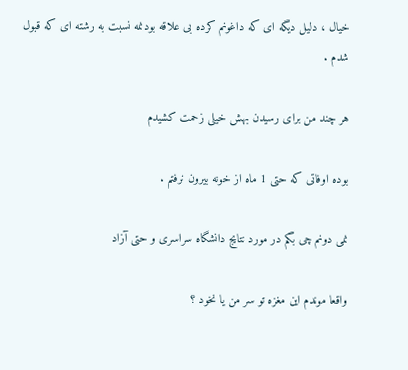خیال ، دلیل دیگه ای که داغونم کرده بی علاقه بودنمه نسبت به رشته ای که قبول شدم .

هر چند من برای رسیدن بهش خیلی زحمت کشیدم

بوده اوفاتی که حتی 1 ماه از خونه بیرون نرفتم .

نمی دونم چی بگم در مورد نتایج دانشگاه سراسری و حتی آزاد

واقعا موندم این مغزه تو سر من یا نخود ؟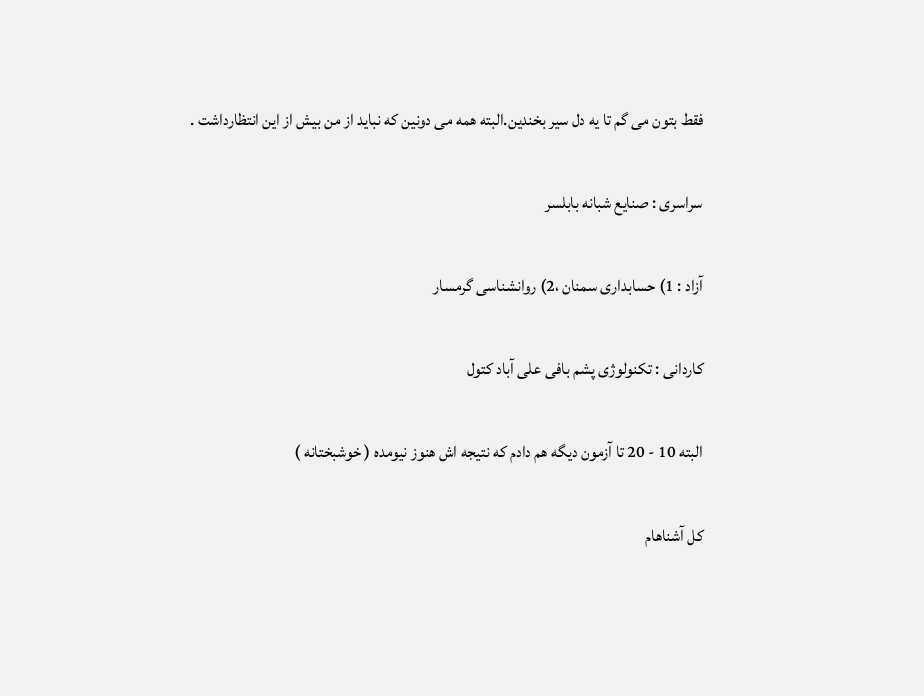فقط بتون می گم تا یه دل سیر بخندین.البته همه می دونین که نباید از من بیش از این انتظارداشت .

سراسری : صنایع شبانه بابلسر

آزاد : 1) حسابداری سمنان ،2) روانشناسی گرمسار

کاردانی : تکنولوژی پشم بافی علی آباد کتول

البته 10 - 20 تا آزمون دیگه هم دادم که نتیجه اش هنوز نیومده ( خوشبختانه )

کل آشناهام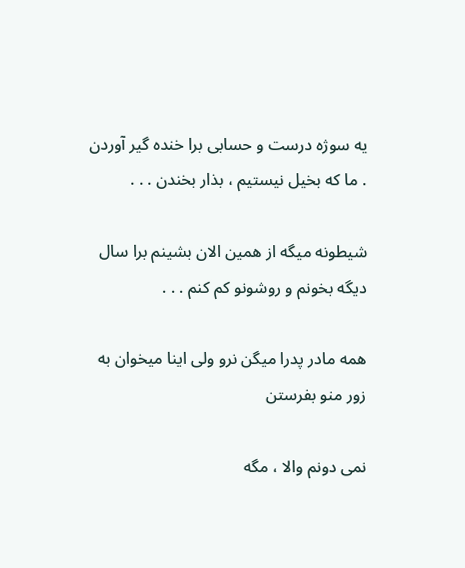یه سوژه درست و حسابی برا خنده گیر آوردن . ما که بخیل نیستیم ، بذار بخندن . . .

شیطونه میگه از همین الان بشینم برا سال دیگه بخونم و روشونو کم کنم . . .

همه مادر پدرا میگن نرو ولی اینا میخوان به زور منو بفرستن

نمی دونم والا ، مگه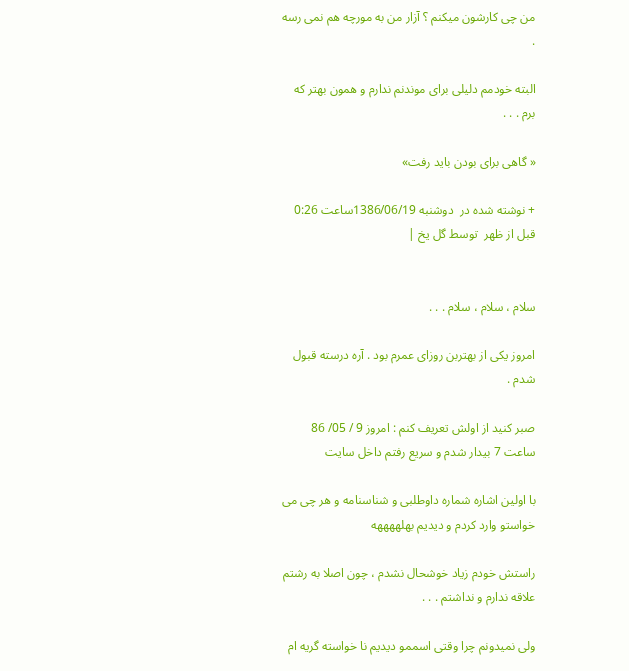من چی کارشون میکنم ؟ آزار من به مورچه هم نمی رسه .

البته خودمم دلیلی برای موندنم ندارم و همون بهتر که برم . . .

« گاهی برای بودن باید رفت»

+ نوشته شده در  دوشنبه 1386/06/19ساعت 0:26 قبل از ظهر  توسط گل یخ |


سلام ، سلام ، سلام . . .

امروز یکی از بهتربن روزای عمرم بود . آره درسته قبول شدم .

صبر کنید از اولش تعریف کنم : امروز 9 / 05/ 86 ساعت 7 بیدار شدم و سریع رفتم داخل سایت

با اولین اشاره شماره داوطلبی و شناسنامه و هر چی می خواستو وارد کردم و دیدیم بهلههههه

راستش خودم زیاد خوشحال نشدم ، چون اصلا به رشتم علاقه ندارم و نداشتم . . .

ولی نمیدونم چرا وقتی اسممو دیدیم نا خواسته گریه ام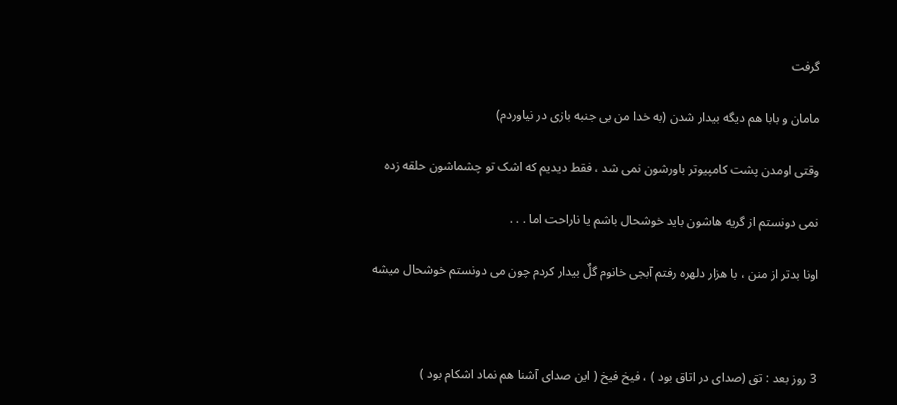گرفت

مامان و بابا هم دیگه بیدار شدن (به خدا من بی جنبه بازی در نیاوردم)

وقتی اومدن پشت کامپیوتر باورشون نمی شد ، فقط دیدیم که اشک تو چشماشون حلقه زده

نمی دونستم از گریه هاشون باید خوشحال باشم یا ناراحت اما . . .

اونا بدتر از منن ، با هزار دلهره رفتم آبجی خانوم گلٌ بیدار کردم چون می دونستم خوشحال میشه



3 روز بعد : تق (صدای در اتاق بود ) ، فیخ فیخ ( این صدای آشنا هم نماد اشکام بود )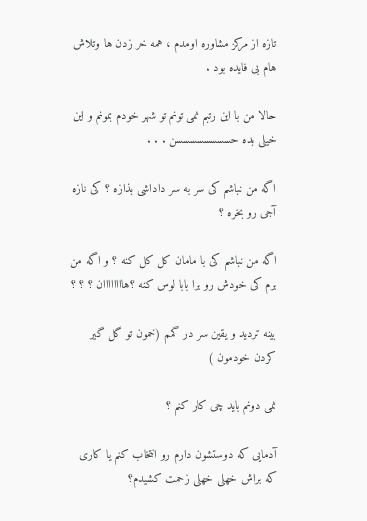تازه از مرکز مشاوره اومدم ، همه خر زدن ها وتلاش هام بی فایده بود .

حالا من با این رتبم نمی تونم تو شهر خودم بمونم و این خیلی بده حسسسسسسسسن . . .

اگه من نباشم کی سر به سر داداشی بذازه ؟ کی نازه آجی رو بخره ؟

اگه من نباشم کی با مامان کل کل کنه ؟ و اگه من برم کی خودش رو برا بابا لوس کنه ؟هاااااااان ؟ ؟ ؟

بینه تردید و یقین سر در گمم (خمون تو گل گیر کردن خودمون )

نمی دونم باید چی کار کنم ؟

آدمایی که دوستشون دارم رو انتخاب کنم یا کاری که براش خهلی خهلی زحمت کشیدم؟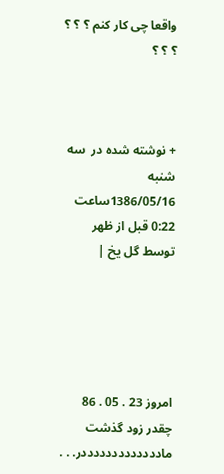واقعا چی کار کنم ؟ ؟ ؟ ؟ ؟ ؟



+ نوشته شده در  سه شنبه 1386/05/16ساعت 0:22 قبل از ظهر  توسط گل یخ |





امروز 23 . 05 . 86 چقدر زود گذشت مادددددددددددددر. . .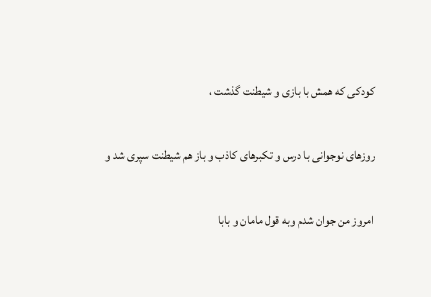کودکی که همش با بازی و شیطنت گذشت ،

روزهای نوجوانی با درس و تکبرهای کاذب و باز هم شیطنت سپری شد و

امروز من جوان شدم وبه قول مامان و بابا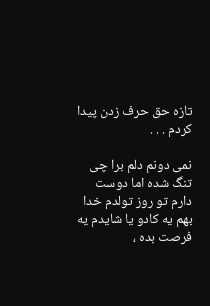تازه حق حرف زدن پیدا کردم . . .

نمی دونم دلم برا چی تنگ شده اما دوست دارم تو روز تولدم خدا بهم یه کادو یا شایدم یه فرصت بده ،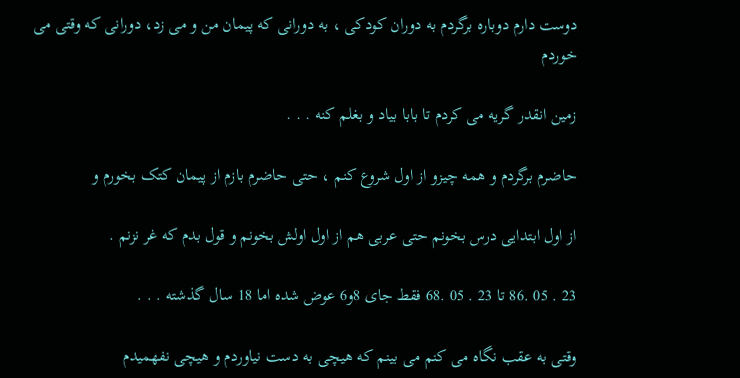دوست دارم دوباره برگردم به دوران کودکی ، به دورانی که پیمان من و می زد، دورانی که وقتی می خوردم

زمین انقدر گریه می کردم تا بابا بیاد و بغلم کنه . . .

حاضرم برگردم و همه چیزو از اول شروع کنم ، حتی حاضرم بازم از پیمان کتک بخورم و

از اول ابتدایی درس بخونم حتی عربی هم از اول اولش بخونم و قول بدم که غر نزنم .

23 . 05 .86 تا 23 . 05 .68 فقط جای 8و6 عوض شده اما 18 سال گذشته . . .

وقتی به عقب نگاه می کنم می بینم که هیچی به دست نیاوردم و هیچی نفهمیدم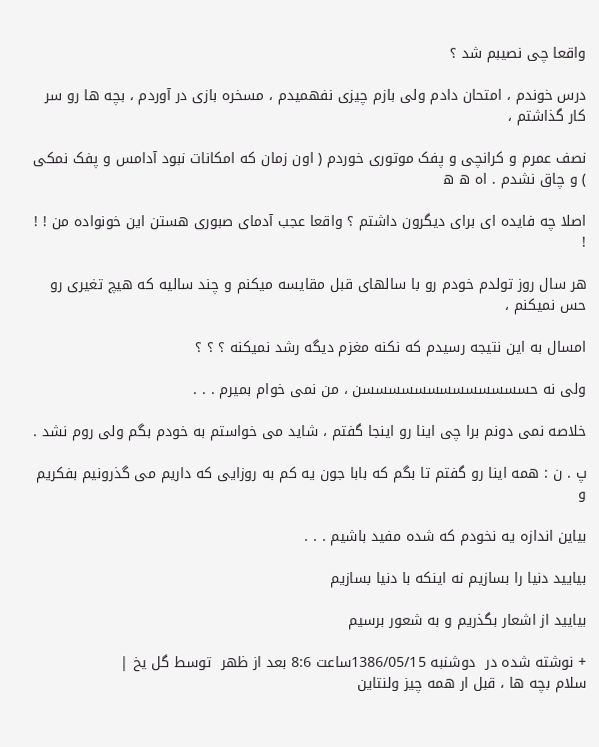واقعا چی نصیبم شد ؟

درس خوندم ، امتحان دادم ولی بازم چیزی نفهمیدم ، مسخره بازی در آوردم ، بچه ها رو سر کار گذاشتم ،

نصف عمرم و کرانچی و پفک موتوری خوردم ( اون زمان که امکانات نبود آدامس و پفک نمکی ) و چاق نشدم . اه ه ه

اصلا چه فایده ای برای دیگرون داشتم ؟ واقعا عجب آدمای صبوری هستن این خونواده من ! ! !

هر سال روز تولدم خودم رو با سالهای قبل مقایسه میکنم و چند سالیه که هیچ تغیری رو حس نمیکنم ،

امسال به این نتیجه رسیدم که نکنه مغزم دیگه رشد نمیکنه ؟ ؟ ؟

ولی نه حسسسسسسسسسسسسسن ، من نمی خوام بمیرم . . .

خلاصه نمی دونم برا چی اینا رو اینجا گفتم ، شاید می خواستم به خودم بگم ولی روم نشد .

پ . ن : همه اینا رو گفتم تا بگم که بابا جون یه کم به روزایی که داریم می گذرونیم بفکریم و

بیاین اندازه یه نخودم که شده مفید باشیم . . .

بیایید دنیا را بسازیم نه اینکه با دنیا بسازیم

بیایید از اشعار بگذریم و به شعور برسیم

+ نوشته شده در  دوشنبه 1386/05/15ساعت 8:6 بعد از ظهر  توسط گل یخ |
سلام بچه ها ، قبل ار همه چیز ولنتاین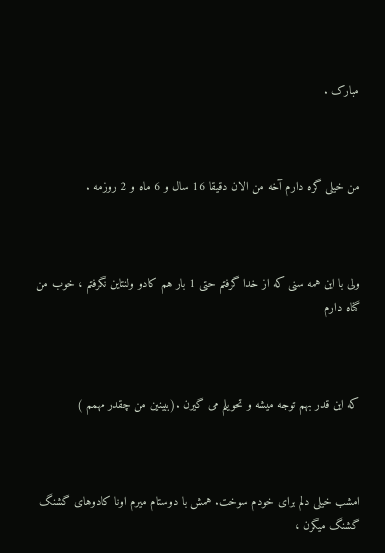مبارک .



من خیلی گره دارم آخه من الان دقیقا 16 سال و 6 ماه و 2 روزمه .



ولی با این همه سنی که از خدا گرفتم حتی 1 بار هم کادو ولنتاین نگرفتم ، خوب من گناه دارم



که این قدر بهم توجه میشه و تحویلم می گیرن .(ببینین من چقدر مهمم )



امشب خیلی دلم برای خودم سوخت. همش با دوستام میرم اونا کادوهای گشنگ گشنگ میگرن ،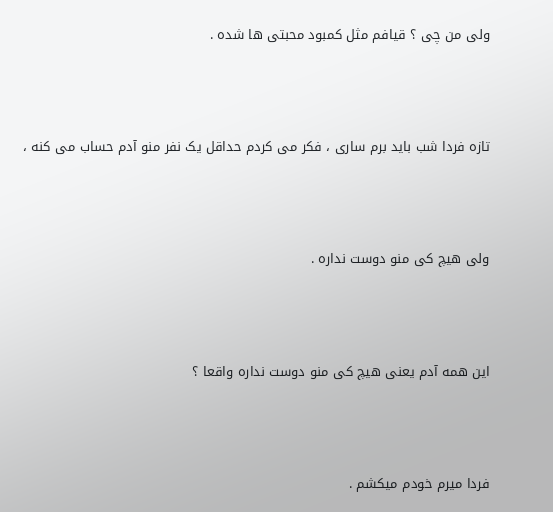ولی من چی ؟ قیافم مثل کمبود محبتی ها شده .



تازه فردا شب باید برم ساری ، فکر می کردم حداقل یک نفر منو آدم حساب می کنه ،



ولی هیچ کی منو دوست نداره .



این همه آدم یعنی هیچ کی منو دوست نداره واقعا ؟



فردا میرم خودم میکشم .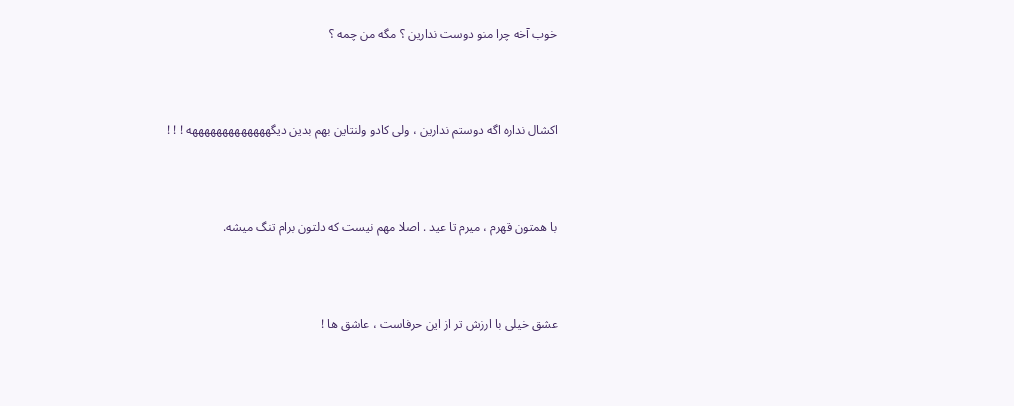خوب آخه چرا منو دوست ندارین ؟ مگه من چمه ؟



اکشال نداره اگه دوستم ندارین ، ولی کادو ولنتاین بهم بدین دیگهههههههههههههه ! ! !



با همتون قهرم ، میرم تا عید . اصلا مهم نیست که دلتون برام تنگ میشه.



عشق خیلی با ارزش تر از این حرفاست ، عاشق ها !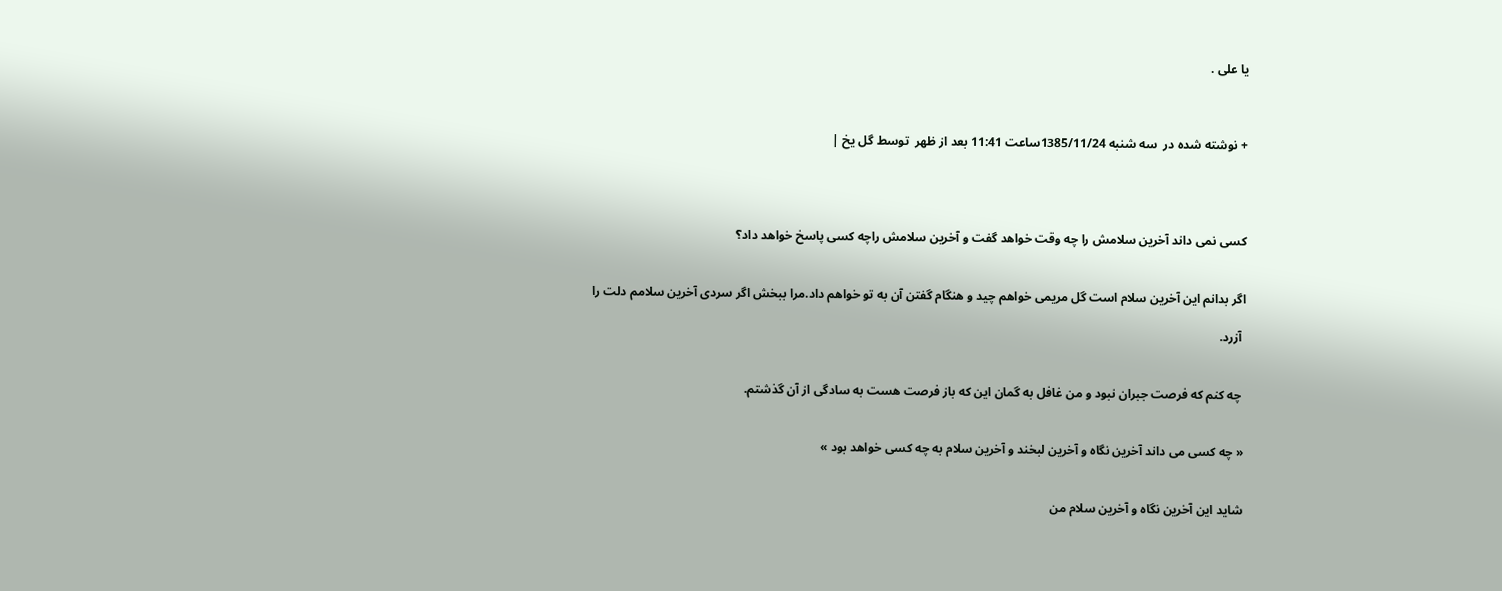یا علی .



+ نوشته شده در  سه شنبه 1385/11/24ساعت 11:41 بعد از ظهر  توسط گل یخ |




کسی نمی داند آخرین سلامش را چه وقت خواهد گفت و آخرین سلامش راچه کسی پاسخ خواهد داد؟


اگر بدانم این آخرین سلام است گل مریمی خواهم چید و هنگام گفتن آن به تو خواهم داد.مرا ببخش اگر سردی آخرین سلامم دلت را

 آزرد.


 چه کنم که فرصت جبران نبود و من غافل به گمان این که باز فرصت هست به سادگی از آن گذشتم.


« چه کسی می داند آخرین نگاه و آخرین لبخند و آخرین سلام به چه کسی خواهد بود »


شاید این آخرین نگاه و آخرین سلام من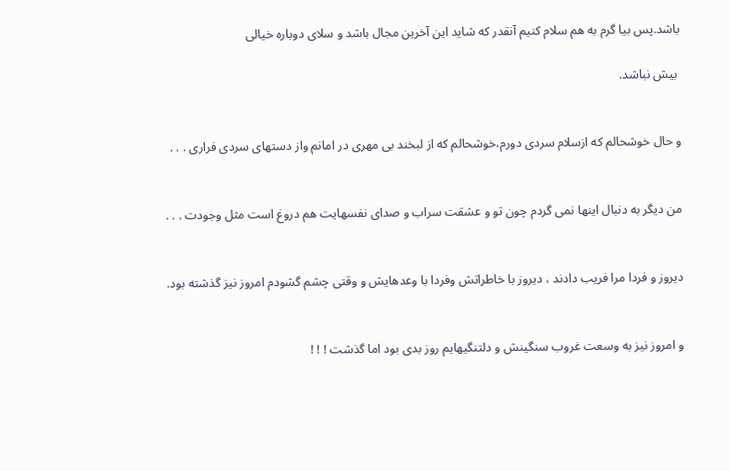باشد.پس بیا گرم به هم سلام کنیم آنقدر که شاید این آخرین مجال باشد و سلای دوباره خیالی

 بیش نباشد.


و حال خوشحالم که ازسلام سردی دورم،خوشحالم که از لبخند بی مهری در امانم واز دستهای سردی فراری . . .


من دیگر به دنبال اینها نمی گردم چون تو و عشقت سراب و صدای نفسهایت هم دروغ است مثل وجودت . . .


دیروز و فردا مرا فریب دادند ، دیروز با خاطراتش وفردا با وعدهایش و وقتی چشم گشودم امروز نیز گذشته بود.


و امروز نیز به وسعت غروب سنگینش و دلتنگیهایم روز بدی بود اما گذشت ! ! !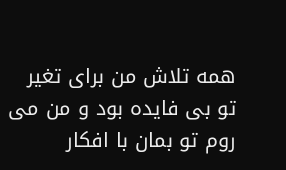همه تلاش من برای تغیر تو بی فایده بود و من می روم تو بمان با افکار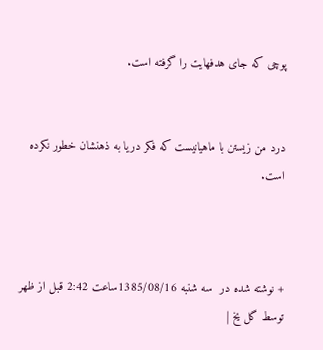پوچی که جای هدفهایت را گرفته است.


درد من زیستن با ماهیانیست که فکر دریا به ذهنشان خطور نکرده است.



+ نوشته شده در  سه شنبه 1385/08/16ساعت 2:42 قبل از ظهر  توسط گل یخ |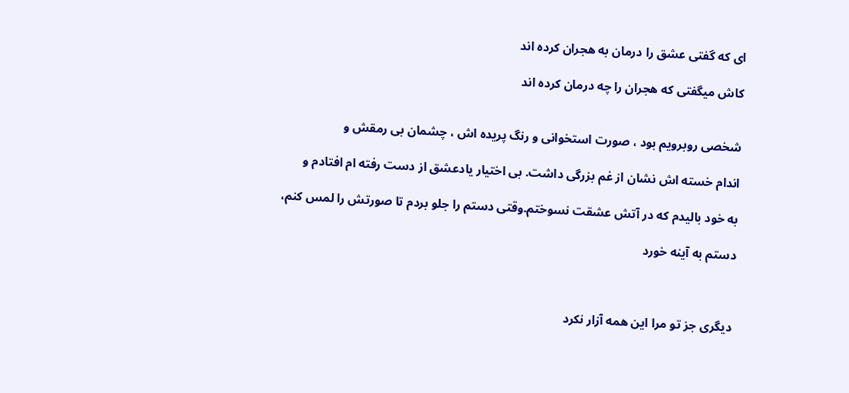ای که گفتی عشق را درمان به هجران کرده اند

کاش میگفتی که هجران را چه درمان کرده اند


شخصی روبرویم بود ، صورت استخوانی و رنگ پریده اش ، چشمان بی رمقش و

اندام خسته اش نشان از غم بزرگی داشت. بی اختیار یادعشق از دست رفته ام افتادم و

به خود بالیدم که در آتش عشقت نسوختم.وقتی دستم را جلو بردم تا صورتش را لمس کنم،

دستم به آینه خورد



دیگری جز تو مرا این همه آزار نکرد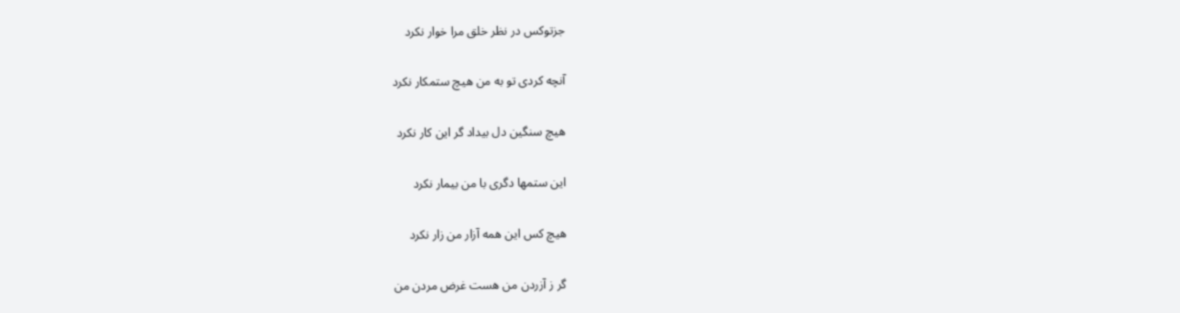جزتوکس در نظر خلق مرا خوار نکرد

آنچه کردی تو به من هیچ ستمکار نکرد

هیچ سنگین دل بیداد گر این کار نکرد

این ستمها دگری با من بیمار نکرد

هیچ کس این همه آزار من زار نکرد

گر ز آزردن من هست غرض مردن من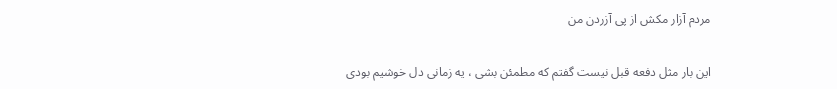مردم آزار مکش از پی آزردن من

این بار مثل دفعه قبل نیست گفتم که مطمئن بشی ، یه زمانی دل خوشیم بودی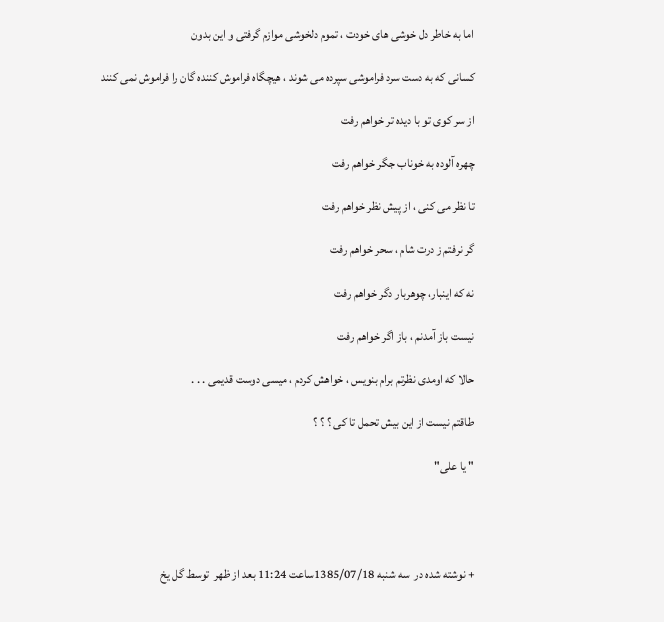اما به خاطر دل خوشی های خودت ، تموم دلخوشی موازم گرفتی و این بدون

کسانی که به دست سرد فراموشی سپرده می شوند ، هیچگاه فراموش کننده گان را فراموش نمی کنند

از سر کوی تو با دیده تر خواهم رفت

چهره آلوده به خوناب جگر خواهم رفت

تا نظر می کنی ، از پیش نظر خواهم رفت

گر نرفتم ز درت شام ، سحر خواهم رفت

نه که اینبار، چوهربار دگر خواهم رفت

نیست باز آمدنم ، باز اگر خواهم رفت

حالا که اومدی نظرتم برام بنویس ، خواهش کردم ، میسی دوست قدیمی . . .

طاقتم نیست از این بیش تحمل تا کی ؟ ؟ ؟

" یا علی"




+ نوشته شده در  سه شنبه 1385/07/18ساعت 11:24 بعد از ظهر  توسط گل یخ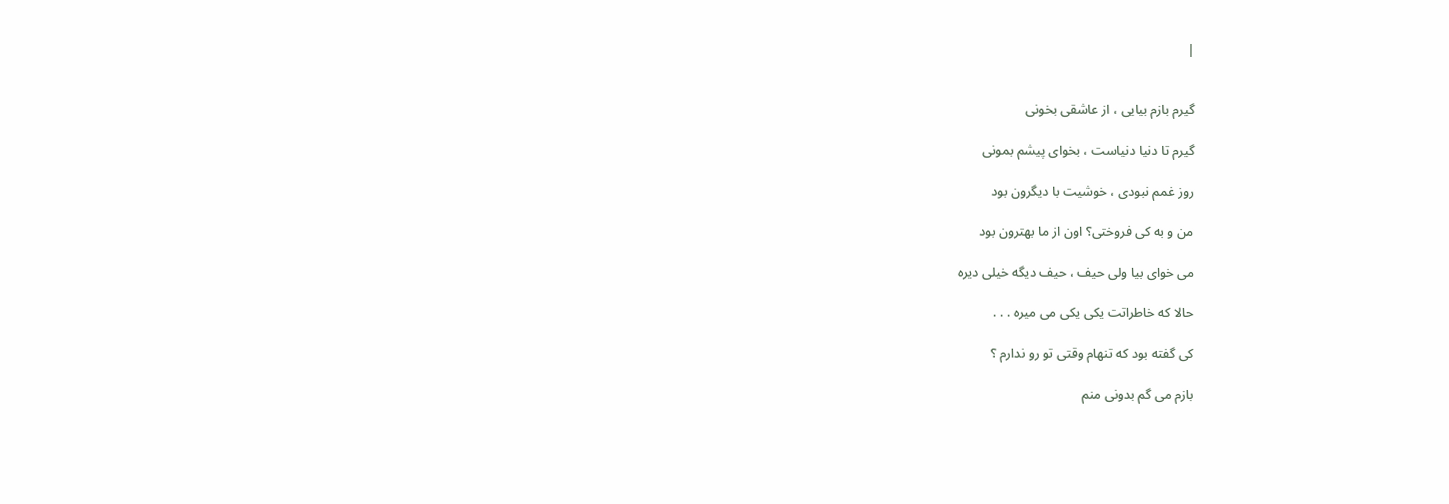|


گیرم بازم بیایی ، از عاشقی بخونی

گیرم تا دنیا دنیاست ، بخوای پیشم بمونی

روز غمم نبودی ، خوشیت با دیگرون بود

من و به کی فروختی؟ اون از ما بهترون بود

می خوای بیا ولی حیف ، حیف دیگه خیلی دیره

حالا که خاطراتت یکی یکی می میره . . .

کی گفته بود که تنهام وقتی تو رو ندارم ؟

بازم می گم بدونی منم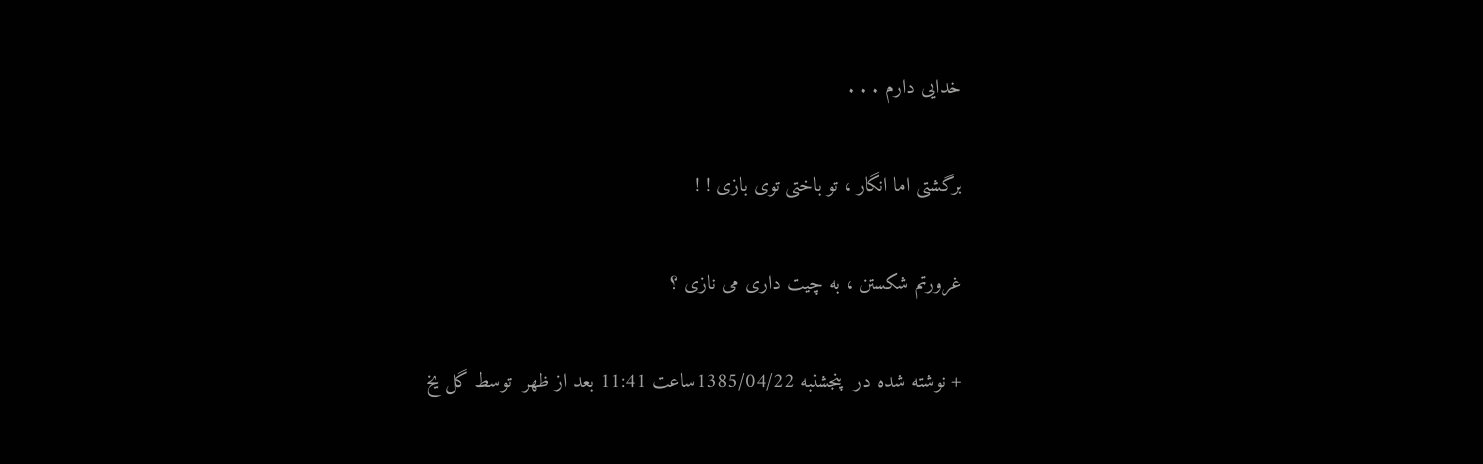خدایی دارم . . .

برگشتی اما انگار ، تو باختی توی بازی ! !

غرورتم شکستن ، به چیت داری می نازی ؟

+ نوشته شده در  پنجشنبه 1385/04/22ساعت 11:41 بعد از ظهر  توسط گل یخ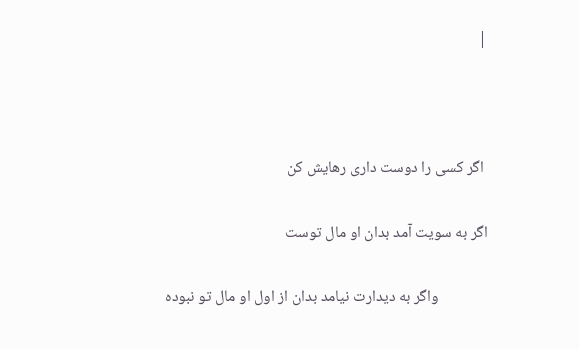|



 اگر کسی را دوست داری رهایش کن

اگر به سویت آمد بدان او مال توست

              واگر به دیدارت نیامد بدان از اول او مال تو نبوده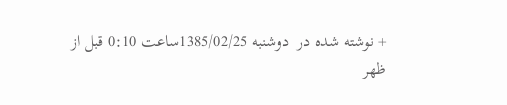+ نوشته شده در  دوشنبه 1385/02/25ساعت 0:10 قبل از ظهر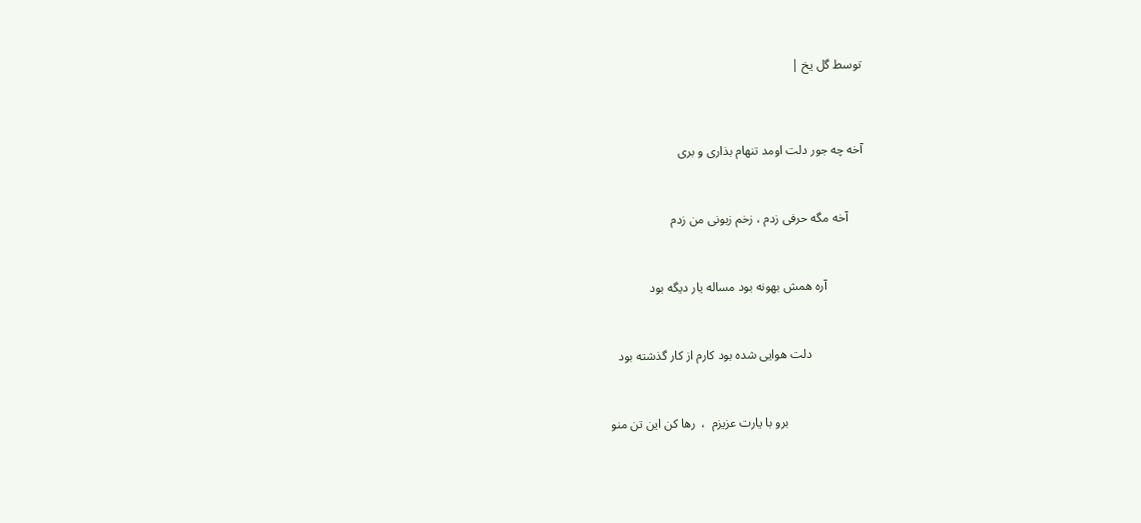توسط گل یخ |




آخه چه جور دلت اومد تنهام بذاری و بری



     آخه مگه حرفی زدم ، زخم زبونی من زدم



            آره همش بهونه بود مساله یار دیگه بود



                 دلت هوایی شده بود کارم از کار گذشته بود



                         برو با یارت عزیزم  ،  رها کن این تن منو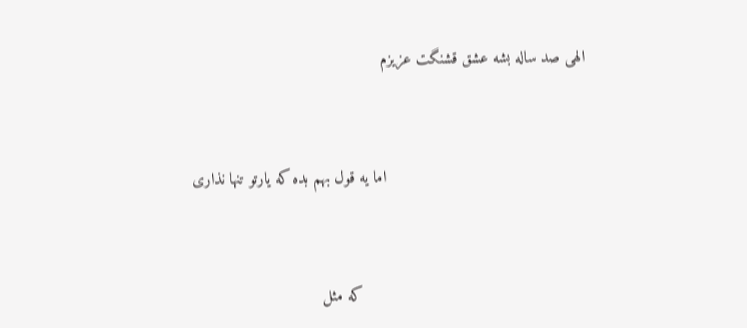الهی صد ساله بشه عشق قشنگت عزیزم



                                           اما یه قول بهم بده که یارتو تنها نذاری



                                                که مثل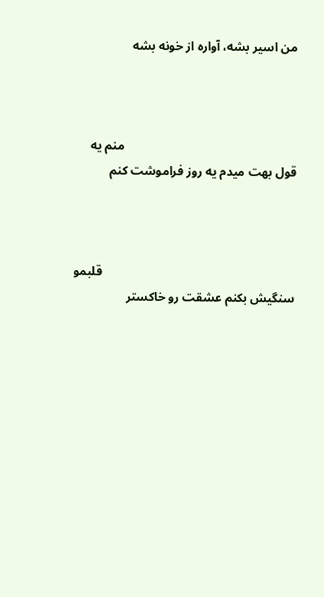من اسیر بشه، آواره از خونه بشه



                                                       منم یه قول بهت میدم یه روز فراموشت کنم



                                                              قلبمو سنگیش بکنم عشقت رو خاکستر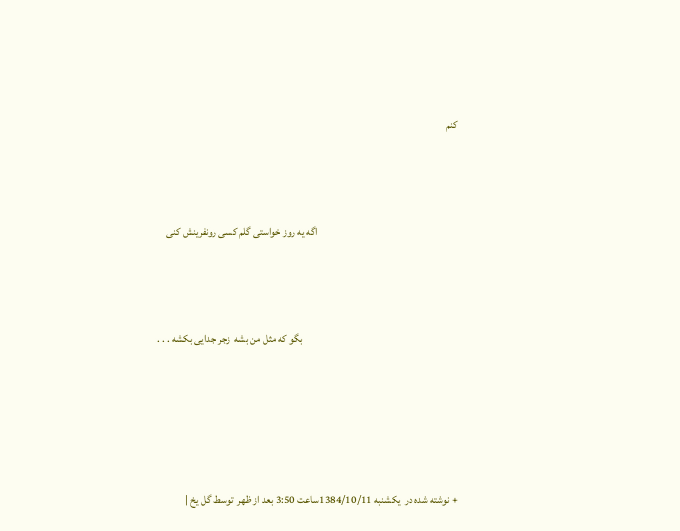کنم



                                                                  اگه یه روز خواستی گلم کسی رونفرینش کنی



                                                                         بگو که مثل من بشه  زجر جدایی بکشه . . .





+ نوشته شده در  یکشنبه 1384/10/11ساعت 3:50 بعد از ظهر  توسط گل یخ |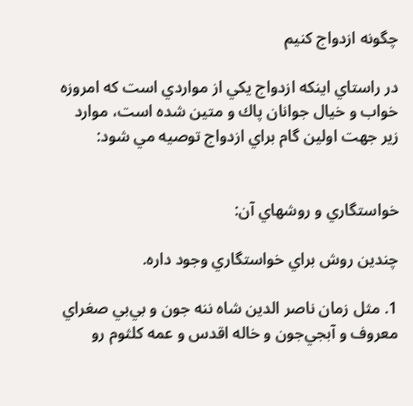چگونه ازدواج كنيم

در راستاي اينكه ازدواج يكي از مواردي است كه امروزه خواب و خيال جوانان پاك و متين شده است، موارد زير جهت اولين گام براي ازدواج توصيه مي شود:


خواستگاري و روشهاي آن:

چندين روش براي خواستگاري وجود داره.

1. مثل زمان ناصر الدين شاه ننه جون و بي‌بي صغراي معروف و آبجي‌جون و خاله اقدس و عمه كلثوم رو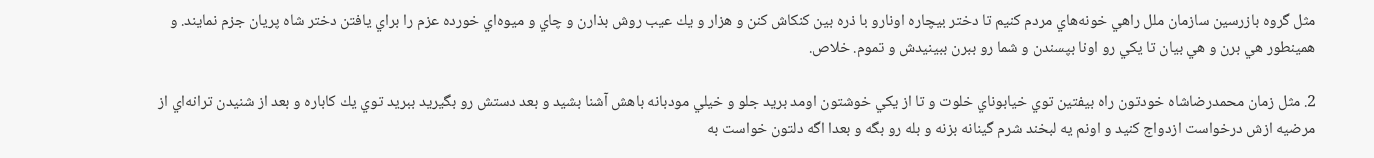مثل گروه بازرسين سازمان ملل راهي خونه‌هاي مردم كنيم تا دختر بيچاره اونارو با ذره بين كنكاش كنن و هزار و يك عيب روش بذارن و چاي و ميوه‌اي خورده عزم را براي يافتن دختر شاه پريان جزم نمايند. و همينطور هي برن و هي بيان تا يكي رو اونا بپسندن و شما رو ببرن ببينيدش و تموم. خلاص.

2. مثل زمان محمدرضاشاه خودتون راه بيفتين توي خيابوناي خلوت و تا از يكي خوشتون اومد بريد جلو و خيلي مودبانه باهش آشنا بشيد و بعد دستش رو بگيريد ببريد توي يك كاباره و بعد از شنيدن ترانه‌اي از مرضيه ازش درخواست ازدواج كنيد و اونم يه لبخند شرم گينانه بزنه و بله رو بگه و بعدا اگه دلتون خواست به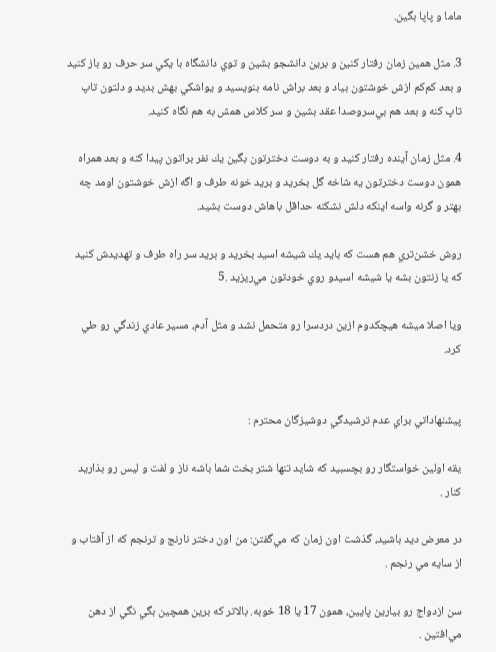ماما و پاپا بگين.

3. مثل همين زمان رفتار كنين و برين دانشجو بشين و توي دانشگاه با يكي سر حرف رو باز كنيد و بعد كم‌كم ازش خوشتون بياد و بعد براش نامه بنويسيد و يواشكي بهش بديد و دلتون تاپ تاپ كنه و بعد هم بي‌سروصدا عقد بشين و سر كلاس همش به هم نگاه كنيد.

4. مثل زمان آينده رفتار كنيد و به دوست دخترتون بگين يك نفر براتون پيدا كنه و بعد همراه همون دوست دخترتون يه شاخه گل بخريد و بريد خونه طرف و اگه ازش خوشتون اومد چه بهتر و گرنه واسه اينكه دلش نشكنه حداقل باهاش دوست بشيد.

روش خشن‌تري هم هست كه بايد يك شيشه اسيد بخريد و بريد سر راه طرف و تهديدش كنيد كه يا زنتون بشه يا شيشه اسيدو روي خودتون مي‌ريزيد .5

ويا اصلا ميشه هيچكدوم ازين دردسرا رو متحمل نشد و مثل آدم، مسير عادي زندگي رو طي كرد.


پيشنهاداتي براي عدم ترشيدگي دوشيزگان محترم :

يقه اولين خواستگار رو بچسبيد كه شايد تنها شتر بخت شما باشه ناز و لفت و ليس رو بذاريد كنار .

در معرض ديد باشيد، گذشت اون زمان كه مي‌گفتن: من اون دختر نارنج و ترنجم كه از آفتاب و از سايه مي رنجم .

سن ازدواج رو بيارين پايين، همون 17 يا 18 خوبه. بالاتر كه برين همچين بگي نگي از دهن مي‌افتين .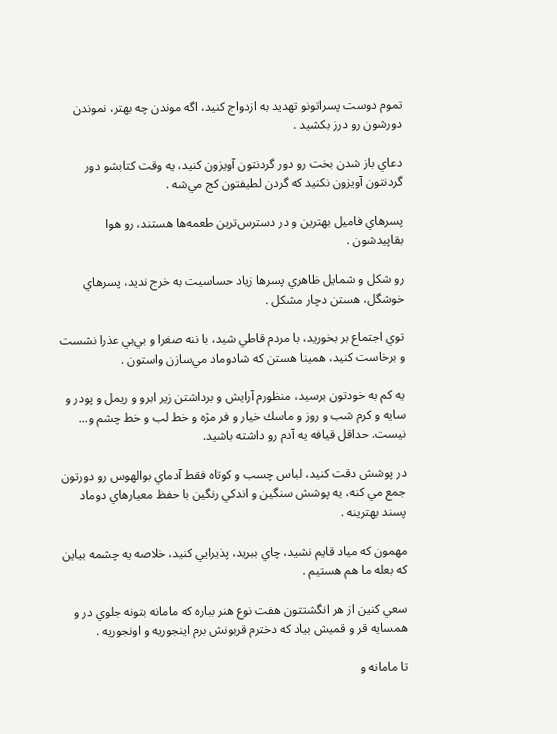تموم دوست پسراتونو تهديد به ازدواج كنيد، اگه موندن چه بهتر، نموندن دورشون رو درز بكشيد .

دعاي باز شدن بخت رو دور گردنتون آويزون كنيد، يه وقت كتابشو دور گردنتون آويزون نكنيد كه گردن لطيفتون كج مي‌شه .

پسر‌هاي فاميل بهترين و در دسترس‌ترين طعمه‌ها هستند، رو هوا بقاپيدشون .

رو شكل و شمايل ظاهري پسرها زياد حساسيت به خرج نديد، پسرهاي خوشگل، هستن دچار مشكل .

توي اجتماع بر بخوريد، با مردم قاطي شيد، با ننه صغرا و بي‌بي عذرا نشست و برخاست كنيد، همينا هستن كه شادوماد مي‌سازن واستون .

يه كم به خودتون برسيد، منظورم آرايش و برداشتن زير ابرو و ريمل و پودر و سايه و كرم شب و روز و ماسك خيار و فر مژه و خط لب و خط چشم و... نيست. حداقل قيافه يه آدم رو داشته باشيد.

در پوشش دقت كنيد، لباس چسب و كوتاه فقط آدماي بوالهوس رو دورتون جمع مي كنه، يه پوشش سنگين و اندكي رنگين با حفظ معيارهاي دوماد پسند بهترينه .

مهمون كه مياد قايم نشيد، چاي ببريد، پذيرايي كنيد، خلاصه يه چشمه بياين كه بعله ما هم هستيم .

سعي كنين از هر انگشتتون هفت نوع هنر بباره كه مامانه بتونه جلوي در و همسايه قر و قميش بياد كه دخترم قربونش برم اينجوريه و اونجوريه .

تا مامانه و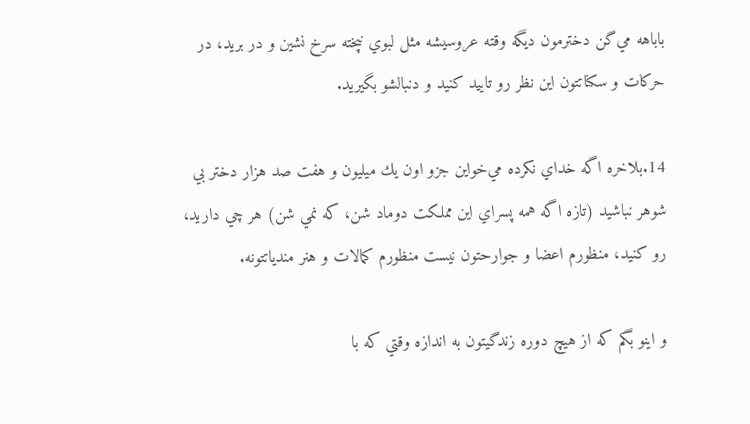باباهه مي‌گن دخترمون ديگه وقته عروسيشه مثل لبوي نپخته سرخ نشين و در بريد، در حركات و سكناتتون اين نظر رو تاييد كنيد و دنبالشو بگيريد.

14.بلاخره اگه خداي نكرده مي‌خواين جزو اون يك ميليون و هفت صد هزار دختر بي شوهر نباشيد (تازه اگه همه پسراي اين مملكت دوماد شن، كه نمي شن) هر چي داريد، رو كنيد، منظورم اعضا و جوارحتون نيست منظورم كمالات و هنر مندياتتونه.

و اينو بگم كه از هيچ دوره زندگيتون به اندازه وقتي كه با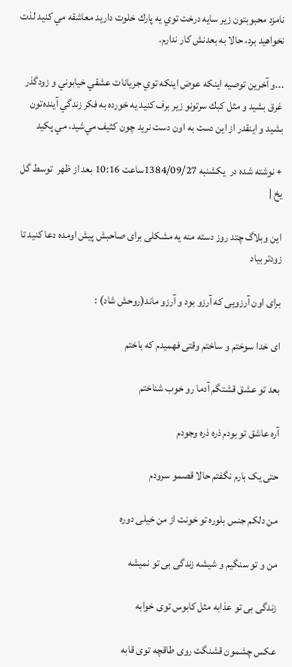نامزد محبوبتون زير سايه درخت توي يه پارك خلوت داريد معاشقه مي كنيد لذت نخواهيد برد، حالا به بعدنش كار ندارم.

...و آخرين توصيه اينكه عوض اينكه توي جريانات عشقي خيابوني و زودگذر غرق بشيد و مثل كبك سرتونو زير برف كنيد يه خورده به فكر زندگي آينده‌تون بشيد و اينقدر از اين دست به اون دست نريد چون كثيف مي‌شيد، مي پكيد

+ نوشته شده در  یکشنبه 1384/09/27ساعت 10:16 بعد از ظهر  توسط گل یخ |

این وبلاگ چتد روز دسته منه یه مشکلی برای صاحبش پیش اومده دعا کنید تا زودتر بیاد

برای اون آرزویی که آرزو بود و آرزو ماند(روحش شاد) :

ای خدا سوختم و ساختم وقتی فهمیدم که باختم

بعد تو عشق قشتگم آدما رو خوب شناختم

آره عاشق تو بودم ذره ذره وجودم

حتی یک بارم نگفتم حالا قصمو سرودم

من دلکم جنس بلوره تو خونت از من خیلی دوره

من و تو سنگیم و شیشه زندگی بی تو نمیشه

زندگی بی تو عذابه مثل کابوس توی خوابه

عکس چشمون قشنگت روی طاقچه توی قابه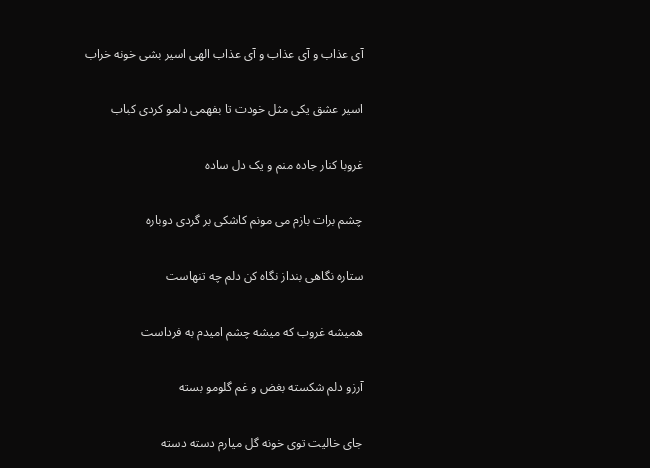آی عذاب و آی عذاب و آی عذاب الهی اسیر بشی خونه خراب

اسیر عشق یکی مثل خودت تا بفهمی دلمو کردی کباب

غروبا کنار جاده منم و یک دل ساده

چشم برات بازم می مونم کاشکی بر گردی دوباره

ستاره نگاهی بنداز نگاه کن دلم چه تنهاست

همیشه غروب که میشه چشم امیدم به فرداست

آرزو دلم شکسته بغض و غم گلومو بسته

جای خالیت توی خونه گل میارم دسته دسته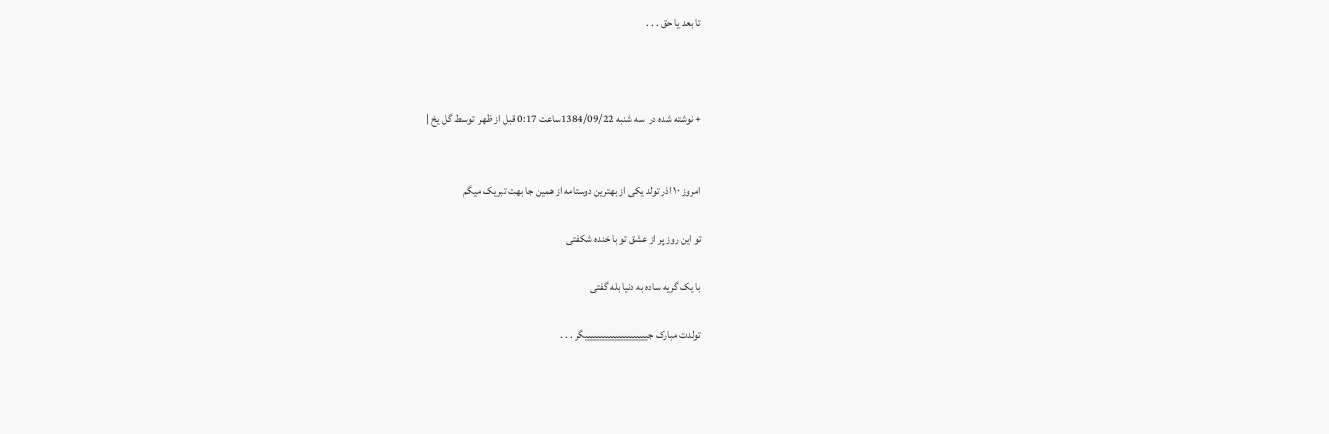تا بعد یا حق . . .



+ نوشته شده در  سه شنبه 1384/09/22ساعت 0:17 قبل از ظهر  توسط گل یخ |


امروز ۱۰ اذر تولد یکی از بهترین دوستامه از همین جا بهت تبریک میگم

تو این روز پر از عشق تو با خنده شکفتی

با یک گریه ساده به دنیا بله گفتی

تولدت مبارک جیییییییییییییییییییییگر . . .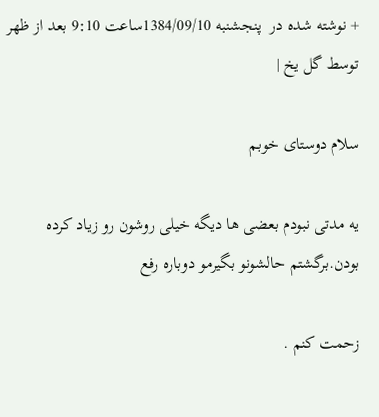+ نوشته شده در  پنجشنبه 1384/09/10ساعت 9:10 بعد از ظهر  توسط گل یخ |

سلام دوستای خوبم

یه مدتی نبودم بعضی ها دیگه خیلی روشون رو زیاد کرده بودن.برگشتم حالشونو بگیرمو دوباره رفع

زحمت کنم .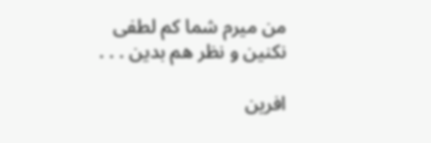من میرم شما کم لطفی نکنین و نظر هم بدین . . .

افرین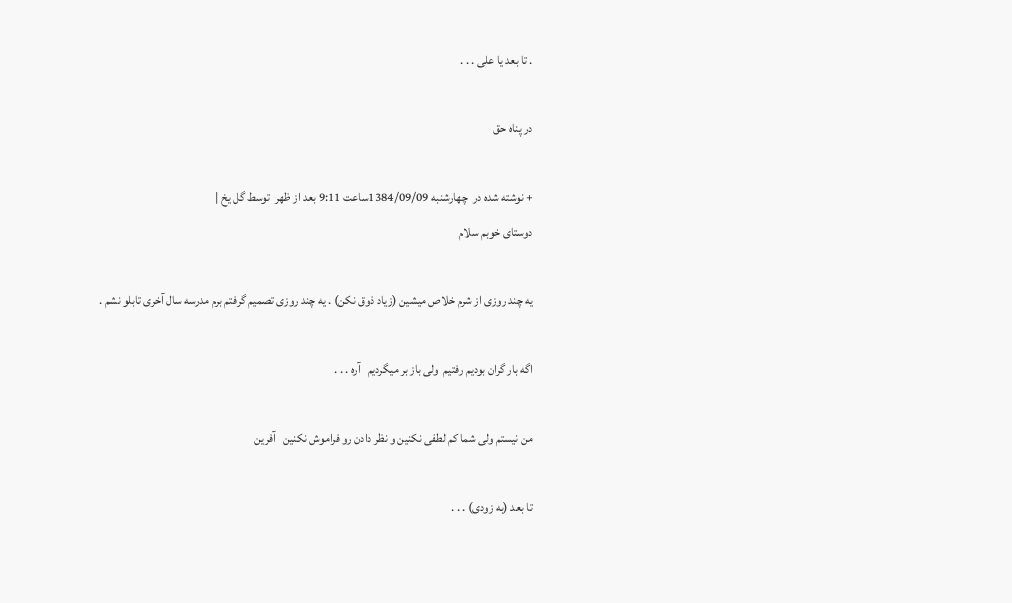. تا بعد یا علی . . .

در پناه حق

+ نوشته شده در  چهارشنبه 1384/09/09ساعت 9:11 بعد از ظهر  توسط گل یخ |
دوستای خوبم سلام

یه چند روزی از شرم خلاص میشین (زیاد ذوق نکن) . یه چند روزی تصمیم گرفتم برم مدرسه سال آخری تابلو نشم .

اگه بار گران بودیم رفتیم  ولی باز بر میگردیم   آره . . .

من نیستم ولی شما کم لطفی نکنین و نظر دادن رو فراموش نکنین   آفرین

تا بعد (به زودی) . . .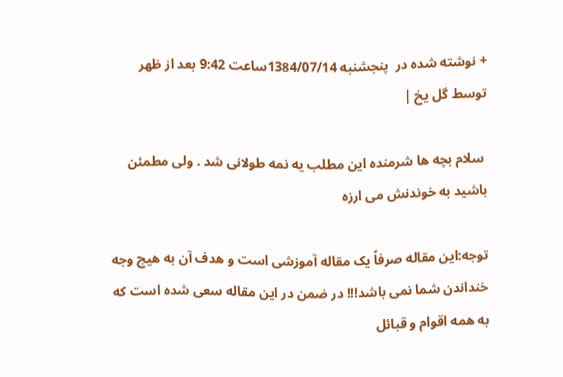+ نوشته شده در  پنجشنبه 1384/07/14ساعت 9:42 بعد از ظهر  توسط گل یخ |

 سلام بچه ها شرمنده این مطلب یه نمه طولانی شد . ولی مطمئن باشید به خوندنش می ارزه

توجه:این مقاله صرفاً یک مقاله آموزشی است و هدف آن به هیچ وجه خنداندن شما نمی باشد!!! در ضمن در این مقاله سعی شده است که به همه اقوام و قبائل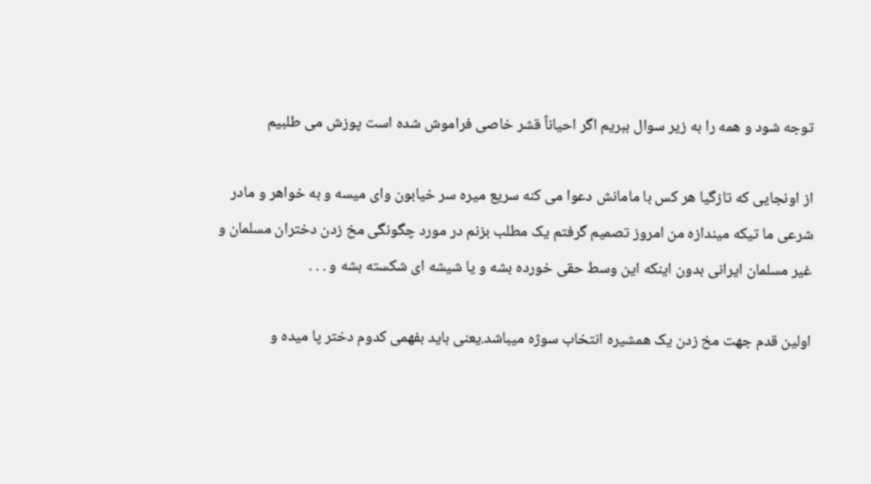توجه شود و همه را به زیر سوال ببریم اگر احیاناً قشر خاصی فراموش شده است پوزش می طلبیم

از اونجایی که تازگیا هر کس با مامانش دعوا می کنه سریع میره سر خیابون وای میسه و به خواهر و مادر شرعی ما تیکه میندازه من امروز تصمیم گرفتم یک مطلب بزنم در مورد چگونگی مخ زدن دختران مسلمان و غیر مسلمان ایرانی بدون اینکه این وسط حقی خورده بشه و یا شیشه ای شکسته بشه و . . .

اولین قدم جهت مخ زدن یک همشیره انتخاب سوژه میباشد.یعنی باید بفهمی کدوم دختر پا میده و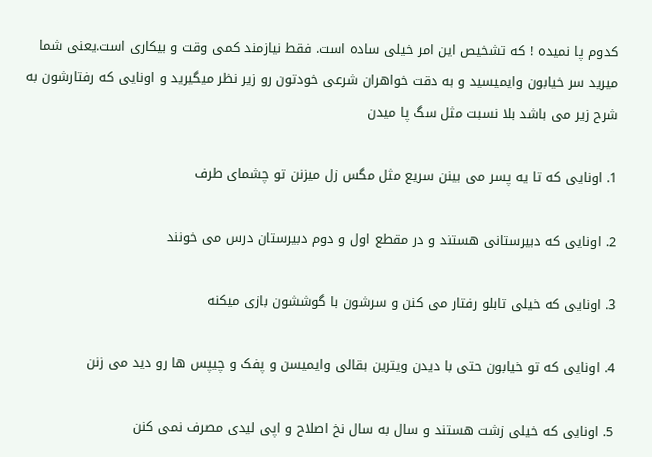کدوم پا نمیده ! که تشخیص این امر خیلی ساده است. فقط نیازمند کمی وقت و بیکاری است.یعنی شما میرید سر خیابون وایمیسید و به دقت خواهران شرعی خودتون رو زیر نظر میگیرید و اونایی که رفتارشون به شرح زیر می باشد بلا نسبت مثل سگ پا میدن

1. اونایی که تا یه پسر می بینن سریع مثل مگس زل میزنن تو چشمای طرف

2. اونایی که دبیرستانی هستند و در مقطع اول و دوم دبیرستان درس می خونند

3. اونایی که خیلی تابلو رفتار می کنن و سرشون با گوششون بازی میکنه

4. اونایی که تو خیابون حتی با دیدن ویترین بقالی وایمیسن و پفک و چیپس ها رو دید می زنن

5. اونایی که خیلی زشت هستند و سال به سال نخ اصلاح و اپی لیدی مصرف نمی کنن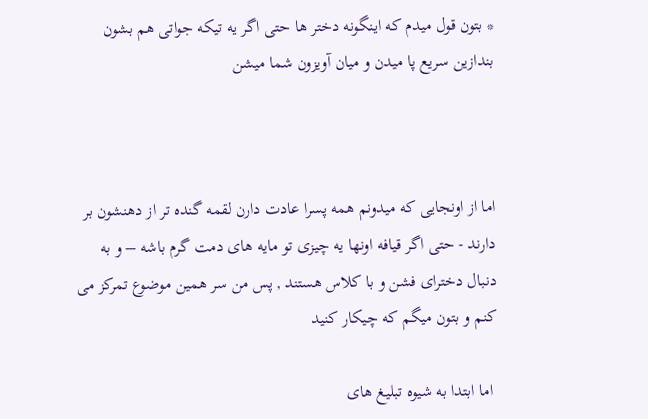* بتون قول میدم که اینگونه دختر ها حتی اگر یه تیکه جواتی هم بشون بندازین سریع پا میدن و میان آویزون شما میشن



اما از اونجایی که میدونم همه پسرا عادت دارن لقمه گنده تر از دهنشون بر دارند - حتی اگر قیافه اونها یه چیزی تو مایه های دمت گرم باشه – و به دنبال دخترای فشن و با کلاس هستند , پس من سر همین موضوع تمرکز می کنم و بتون میگم که چیکار کنید

 اما ابتدا به شیوه تبلیغ های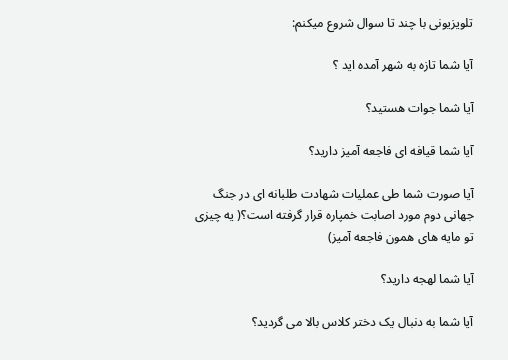تلویزیونی با چند تا سوال شروع میکنم:

آیا شما تازه به شهر آمده اید ؟

آیا شما جوات هستید؟

آیا شما قیافه ای فاجعه آمیز دارید؟

آیا صورت شما طی عملیات شهادت طلبانه ای در جنگ جهانی دوم مورد اصابت خمپاره قرار گرفته است؟( یه چیزی تو مایه های همون فاجعه آمیز)

آیا شما لهجه دارید؟

آیا شما به دنبال یک دختر کلاس بالا می گردید؟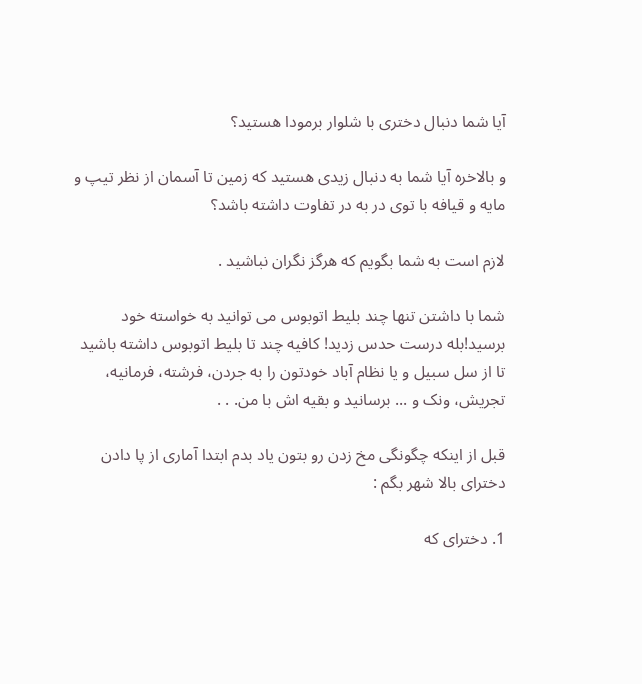آیا شما دنبال دختری با شلوار برمودا هستید؟

و بالاخره آیا شما به دنبال زیدی هستید که زمین تا آسمان از نظر تیپ و مایه و قیافه با توی در به در تفاوت داشته باشد؟

لازم است به شما بگویم که هرگز نگران نباشید .

شما با داشتن تنها چند بلیط اتوبوس می توانید به خواسته خود برسید!بله درست حدس زدید! کافیه چند تا بلیط اتوبوس داشته باشید تا از سل سبیل و یا نظام آباد خودتون را به جردن، فرشته، فرمانیه، تجریش، ونک و ... برسانید و بقیه اش با من. . .

قبل از اینکه چگونگی مخ زدن رو بتون یاد بدم ابتدا آماری از پا دادن دخترای بالا شهر بگم :

1. دخترای که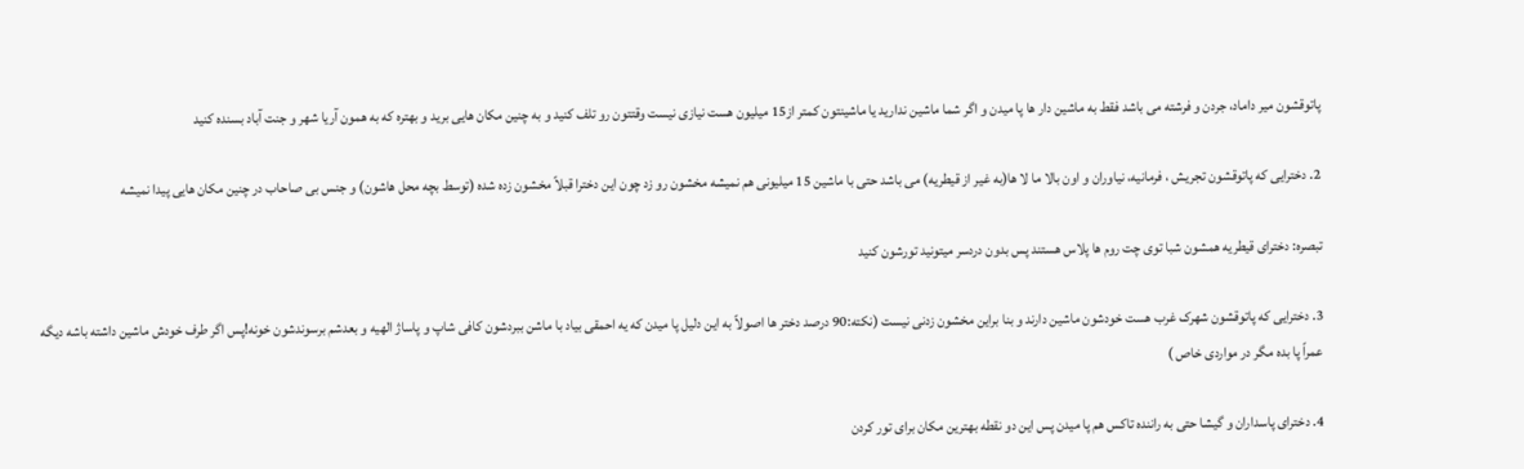پاتوقشون میر داماد، جردن و فرشته می باشد فقط به ماشین دار ها پا میدن و اگر شما ماشین ندارید یا ماشینتون کمتر از15 میلیون هست نیازی نیست وقتتون رو تلف کنید و به چنین مکان هایی برید و بهتره که به همون آریا شهر و جنت آباد بسنده کنید

2. دخترایی که پاتوقشون تجریش ، فرمانیه، نیاوران و اون بالا ما لا ها(به غیر از قیطریه) می باشد حتی با ماشین 15 میلیونی هم نمیشه مخشون رو زد چون این دخترا قبلاً مخشون زده شده (توسط بچه محل هاشون) و جنس بی صاحاب در چنین مکان هایی پیدا نمیشه

تبصره: دخترای قیطریه همشون شبا توی چت روم ها پلاس هستند پس بدون دردسر میتونید تورشون کنید

3. دخترایی که پاتوقشون شهرک غرب هست خودشون ماشین دارند و بنا براین مخشون زدنی نیست (نکته:90 درصد دختر ها اصولاً به این دلیل پا میدن که یه احمقی بیاد با ماشن ببردشون کافی شاپ و پاساژ الهیه و بعدشم برسوندشون خونه!پس اگر طرف خودش ماشین داشته باشه دیگه عمراً پا بده مگر در مواردی خاص )

4. دخترای پاسداران و گیشا حتی به راننده تاکس هم پا میدن پس این دو نقطه بهترین مکان برای تور کردن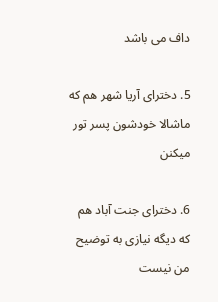داف می باشد

5. دخترای آریا شهر هم که ماشالا خودشون پسر تور میکنن

6. دخترای جنت آباد هم که دیگه نیازی به توضیح من نیست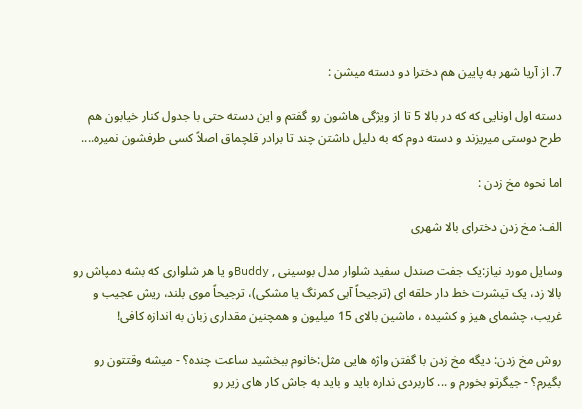7. از آریا شهر به پایین هم دخترا دو دسته میشن :

دسته اول اونایی که که در بالا 5 تا از ویژگی هاشون رو گفتم و این دسته حتی با جدول کنار خیابون هم طرح دوستی میریزند و دسته دوم که به دلیل داشتن چند تا برادر قلچماق اصلاً کسی طرفشون نمیره....

اما نحوه مخ زدن :

الف: مخ زدن دخترای بالا شهری

وسایل مورد نیاز:یک جفت صندل سفید شلوار مدل بوسینی , Buddyو یا هر شلواری که بشه دمپاش رو بالا زد، یک تیشرت خط دار حلقه ای (ترجیحاً آبی کمرنگ یا مشکی)، ترجیحاً موی بلند، ریش عجیب و غریب، چشمای هیز و کشیده ، ماشین بالای 15 میلیون و همچنین مقداری زبان به اندازه کافی!

روش مخ زدن: دیگه مخ زدن با گفتن واژه هایی مثل:خانوم ببخشید ساعت چنده؟ - میشه وقتتون رو بگیرم؟ - جیگرتو بخورم و ... کاربردی نداره باید و باید به جاش کار های زیر رو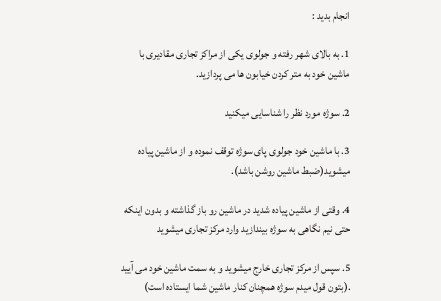انجام بدید :

1. به بالای شهر رفته و جولوی یکی از مراکز تجاری مقادیری با ماشین خود به متر کردن خیابون ها می پردازید.

2. سوژه مورد نظر را شناسایی میکنید

3. با ماشین خود جولوی پای سوژه توقف نموده و از ماشین پیاده میشوید(ضبط ماشین روشن باشد).

4. وقتی از ماشین پیاده شدید در ماشین رو باز گذاشته و بدون اینکه حتی نیم نگاهی به سوژه بیندازید وارد مرکز تجاری میشوید

5. سپس از مرکز تجاری خارج میشوید و به سمت ماشین خود می آیید .(بتون قول میدم سوژه همچنان کنار ماشین شما ایستاده است)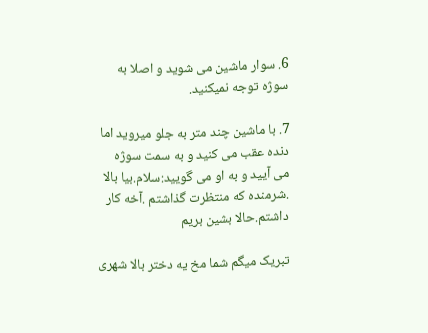6. سوار ماشین می شوید و اصلا به سوژه توجه نمیکنید.

7. با ماشین چند متر به جلو میروید اما دنده عقب می کنید و به سمت سوژه می آیید و به او می گویید:سلام.بیا بالا .شرمنده که منتظرت گذاشتم .آخه کار داشتم.حالا بشین بریم

تبریک میگم شما مخ یه دختر بالا شهری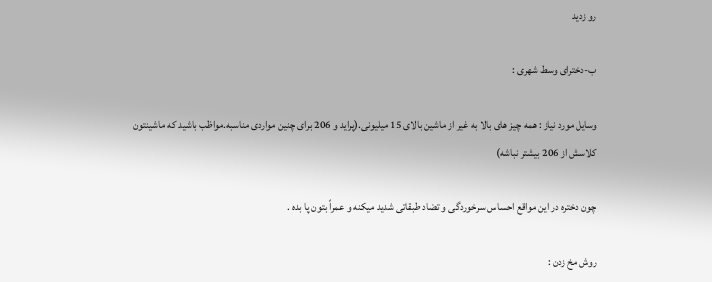رو زدید

ب-دخترای وسط شهری :

وسایل مورد نیاز : همه چیز های بالا به غیر از ماشین بالای 15 میلیونی.(پراید و 206 برای چنین مواردی مناسبه.مواظب باشید که ماشینتون کلاسش از 206 بیشتر نباشه)

چون دختره در این مواقع احساس سرخوردگی و تضاد طبقاتی شدید میکنه و عمراً بتون پا بده .

روش مخ زدن :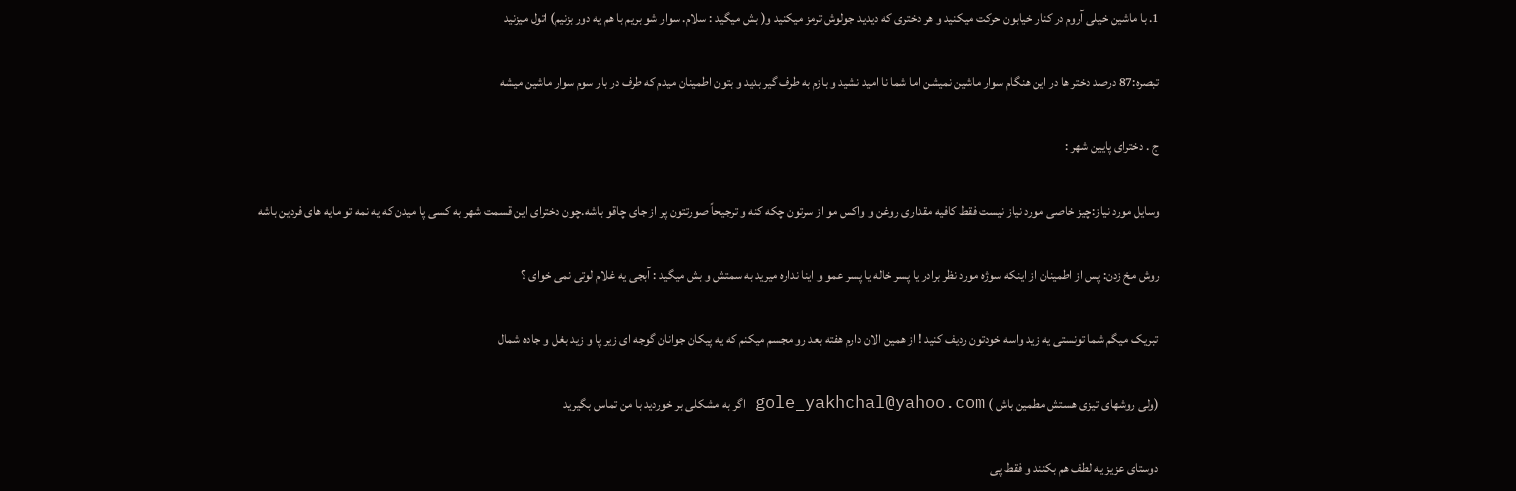1. با ماشین خیلی آروم در کنار خیابون حرکت میکنید و هر دختری که دیدید جولوش ترمز میکنید و( بش میگید : سلام. سوار شو بریم با هم یه دور بزنیم) اتول میزنید

تبصره:87 درصد دختر ها در این هنگام سوار ماشین نمیشن اما شما نا امید نشید و بازم به طرف گیر بدید و بتون اطمینان میدم که طرف در بار سوم سوار ماشین میشه

ج . دخترای پایین شهر :

وسایل مورد نیاز:چیز خاصی مورد نیاز نیست فقط کافیه مقداری روغن و واکس مو از سرتون چکه کنه و ترجیحاً صورتتون پر از جای چاقو باشه.چون دخترای این قسمت شهر به کسی پا میدن که یه نمه تو مایه های فردین باشه

روش مخ زدن: پس از اطمینان از اینکه سوژه مورد نظر برادر یا پسر خاله یا پسر عمو و اینا نداره میرید به سمتش و بش میگید : آبجی یه غلام لوتی نمی خوای ؟

تبریک میگم شما تونستی یه زید واسه خودتون ردیف کنید ! از همین الان دارم هفته بعد رو مجسم میکنم که یه پیکان جوانان گوجه ای زیر پا و زید بغل و جاده شمال

(ولی روشهای تیزی هستش مطمین باش ) gole_yakhchal@yahoo.com اگر به مشکلی بر خوردید با من تماس بگیرید

دوستای عزیز یه لطف هم بکنند و فقط پی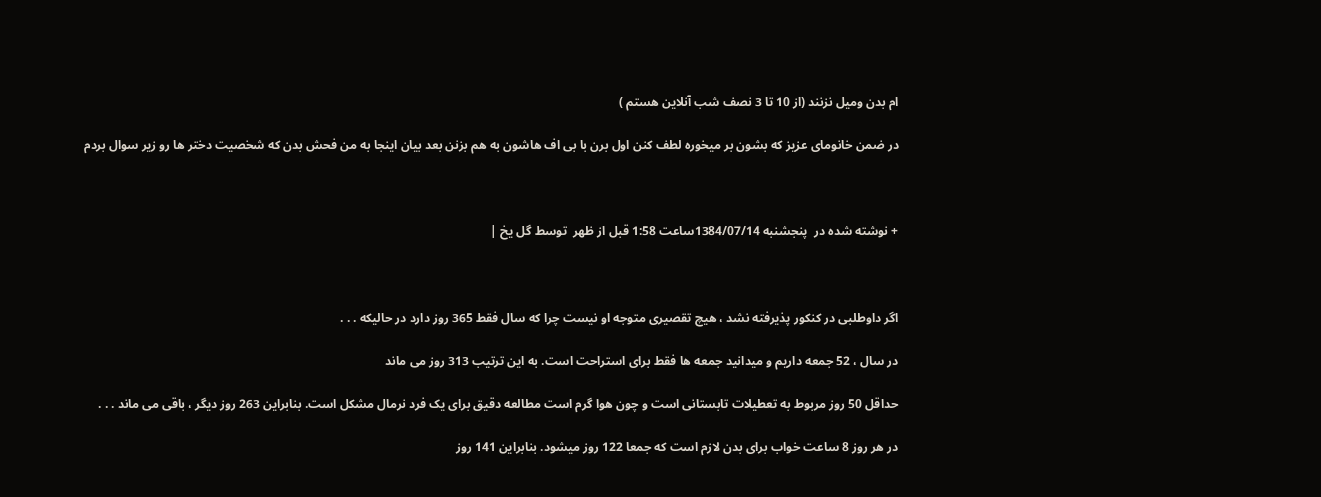ام بدن ومیل نزنند (از 10 تا 3 نصف شب آنلاین هستم )

در ضمن خانومای عزیز که بشون بر میخوره لطف کنن اول برن با بی اف هاشون به هم بزنن بعد بیان اینجا به من فحش بدن که شخصیت دختر ها رو زیر سوال بردم



+ نوشته شده در  پنجشنبه 1384/07/14ساعت 1:58 قبل از ظهر  توسط گل یخ |



اگر داوطلبی در کنکور پذیرفته نشد ، هیچ تقصیری متوجه او نیست چرا که سال فقط 365 روز دارد در حالیکه . . .

در سال ، 52 جمعه داریم و میدانید جمعه ها فقط برای استراحت است. به این ترتیب 313 روز می ماند

حداقل 50 روز مربوط به تعطیلات تابستانی است و چون هوا گرم است مطالعه دقیق برای یک فرد نرمال مشکل است. بنابراین 263 روز دیگر ، باقی می ماند . . .

در هر روز 8 ساعت خواب برای بدن لازم است که جمعا 122 روز میشود. بنابراین 141 روز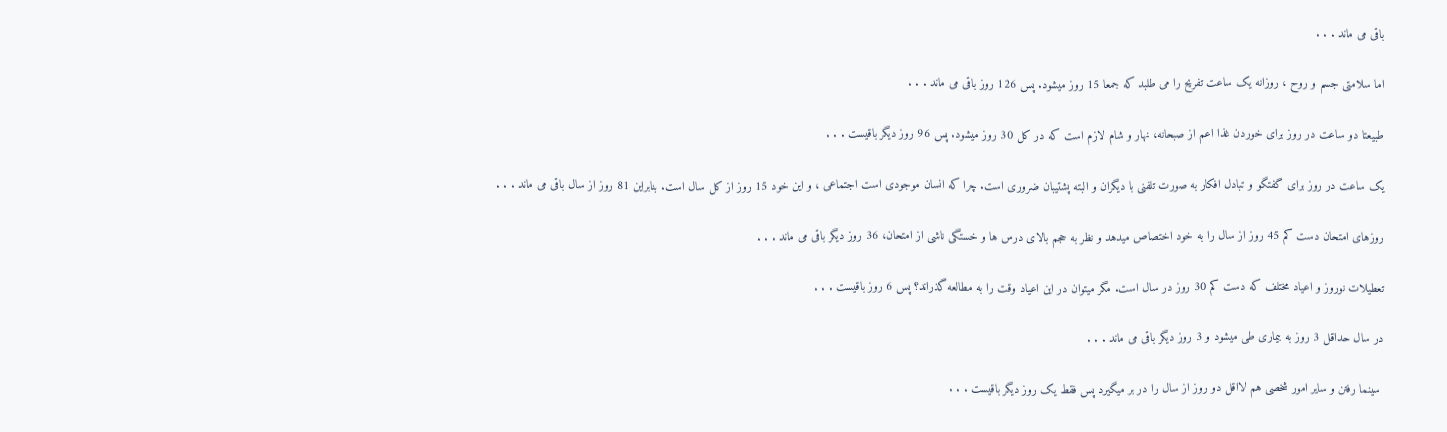باقی می ماند . . .

اما سلامتی جسم و روح ، روزانه یک ساعت تفریح را می طلبد که جمعا 15 روز میشود. پس 126 روز باقی می ماند . . .

طبیعتا دو ساعت در روز برای خوردن غذا اعم از صبحانه، نهار و شام لازم است که در کل 30 روز میشود. پس 96 روز دیگر باقیست . . .

یک ساعت در روز برای گفتگو و تبادل افکار به صورت تلفنی با دیگران و البته پشتیبان ضروری است. چرا که انسان موجودی است اجتماعی ، و این خود 15 روز از کل سال است. بنابراین 81 روز از سال باقی می ماند . . .

روزهای امتحان دست کم 45 روز از سال را به خود اختصاص میدهد و نظر به حجم بالای درس ها و خستگی ناشی از امتحان، 36 روز دیگر باقی می ماند . . .

تعطیلات نوروز و اعیاد مختلف که دست کم 30 روز در سال است. مگر میتوان در این اعیاد وقت را به مطالعه گذراند؟ پس 6 روز باقیست . . .

در سال حداقل 3 روز به بیماری طی میشود و 3 روز دیگر باقی می ماند . . .

 سینما رفتن و سایر امور شخصی هم لااقل دو روز از سال را در بر میگیرد پس فقط یک روز دیگر باقیست . . .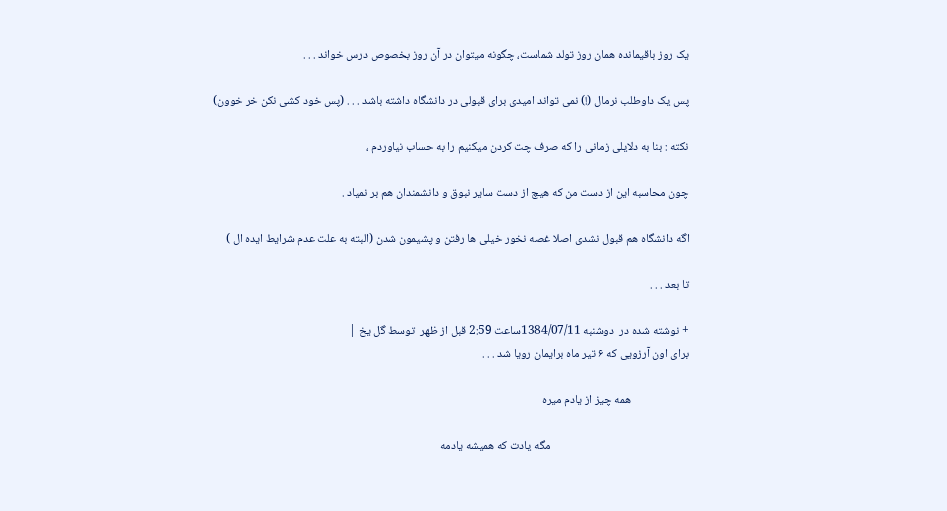یک روز باقیمانده همان روز تولد شماست، چگونه میتوان در آن روز بخصوص درس خواند . . .

پس یک داوطلب نرمال (!) نمی تواند امیدی برای قبولی در دانشگاه داشته باشد . . . (پس خود کشی نکن خر خوون)

نکته : بنا به دلایلی زمانی را که صرف چت کردن میکنیم را به حساب نیاوردم ،

چون محاسبه این از دست من که هیچ از دست سایر نبوق و دانشمندان هم بر نمیاد .

اگه دانشگاه هم قبول نشدی اصلا غصه نخور خیلی ها رفتن و پشیمون شدن (البته به علت عدم شرایط ایده ال )

تا بعد . . .

+ نوشته شده در  دوشنبه 1384/07/11ساعت 2:59 قبل از ظهر  توسط گل یخ |
برای اون آرزویی که ۶ تیر ماه برایمان رویا شد . . .

                      همه چیز از یادم میره

                                                    مگه یادت که همیشه یادمه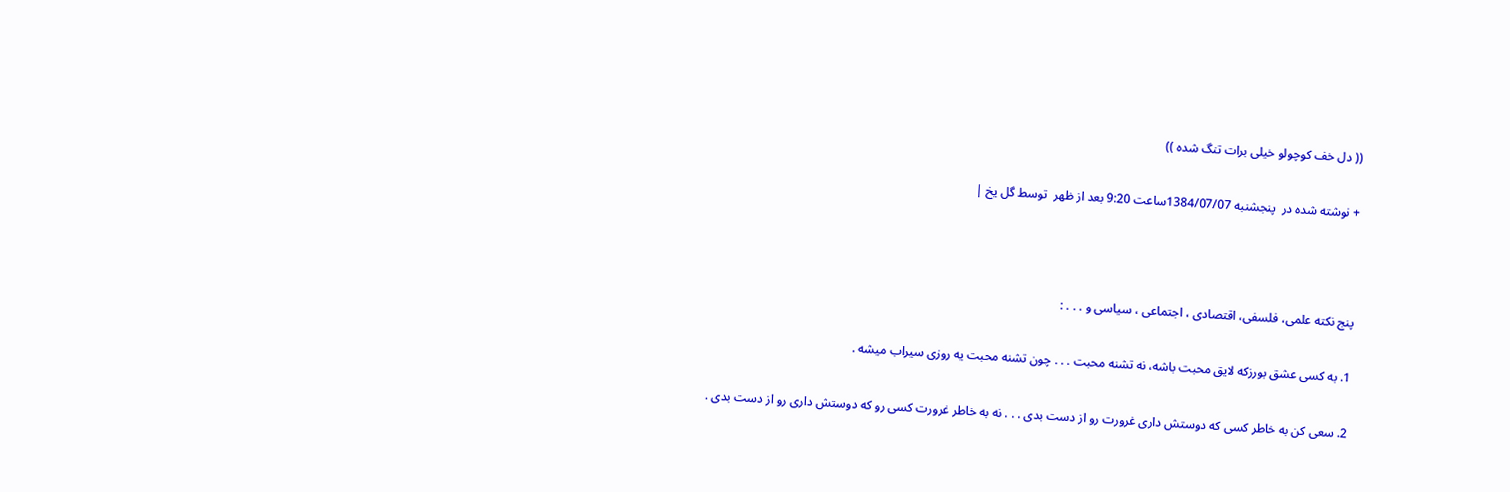(( دل خف کوچولو خیلی برات تنگ شده ))

+ نوشته شده در  پنجشنبه 1384/07/07ساعت 9:20 بعد از ظهر  توسط گل یخ |



پنج نکته علمی، فلسفی، اقتصادی ، اجتماعی ، سیاسی و . . . :

1. به کسی عشق بورزکه لایق محبت باشه، نه تشنه محبت . . . چون تشنه محبت یه روزی سیراب میشه .

2. سعی کن به خاطر کسی که دوستش داری غرورت رو از دست بدی . . . نه به خاطر غرورت کسی رو که دوستش داری رو از دست بدی .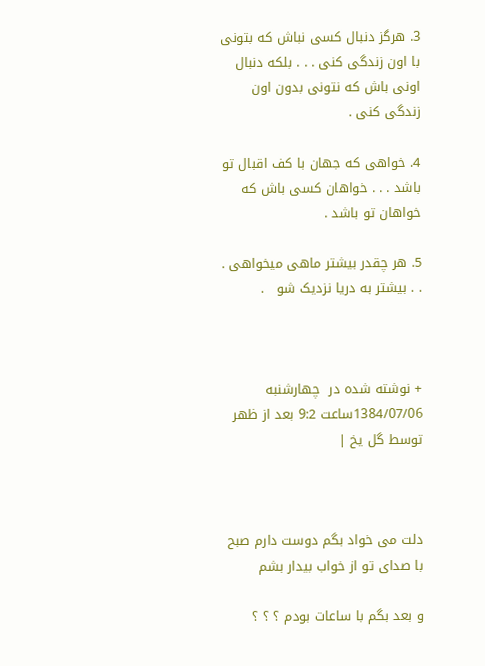3. هرگز دنبال کسی نباش که بتونی با اون زندگی کنی . . . بلکه دنبال اونی باش که نتونی بدون اون زندگی کنی .

4. خواهی که جهان با کف اقبال تو باشد . . . خواهان کسی باش که خواهان تو باشد .

5. هر چقدر بیشتر ماهی میخواهی . . . بیشتر به دریا نزدیک شو   .



+ نوشته شده در  چهارشنبه 1384/07/06ساعت 9:2 بعد از ظهر  توسط گل یخ |



دلت می خواد بگم دوست دارم صبح با صدای تو از خواب بيدار بشم

و بعد بگم با ساعات بودم ؟ ؟ ؟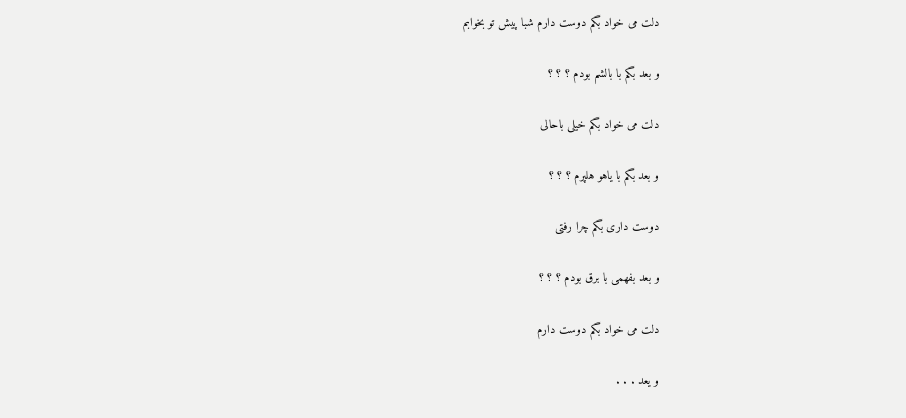دلت می خواد بگم دوست دارم شبا پيش تو بخوابم

و بعد بگم با بالشم بودم ؟ ؟ ؟

دلت می خواد بگم خيلی باحالی

و بعد بگم با ياهو هلپرم ؟ ؟ ؟

دوست داری بگم چرا رفتی

و بعد بفهمی با برق بودم ؟ ؟ ؟

دلت می خواد بگم دوست دارم

و يعد . . .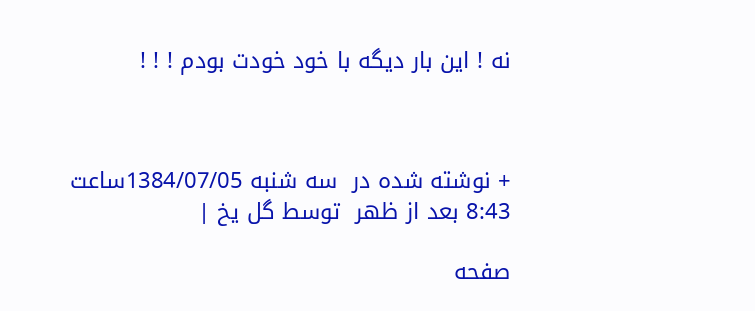نه ! اين بار ديگه با خود خودت بودم ! ! !



+ نوشته شده در  سه شنبه 1384/07/05ساعت 8:43 بعد از ظهر  توسط گل یخ |

صفحه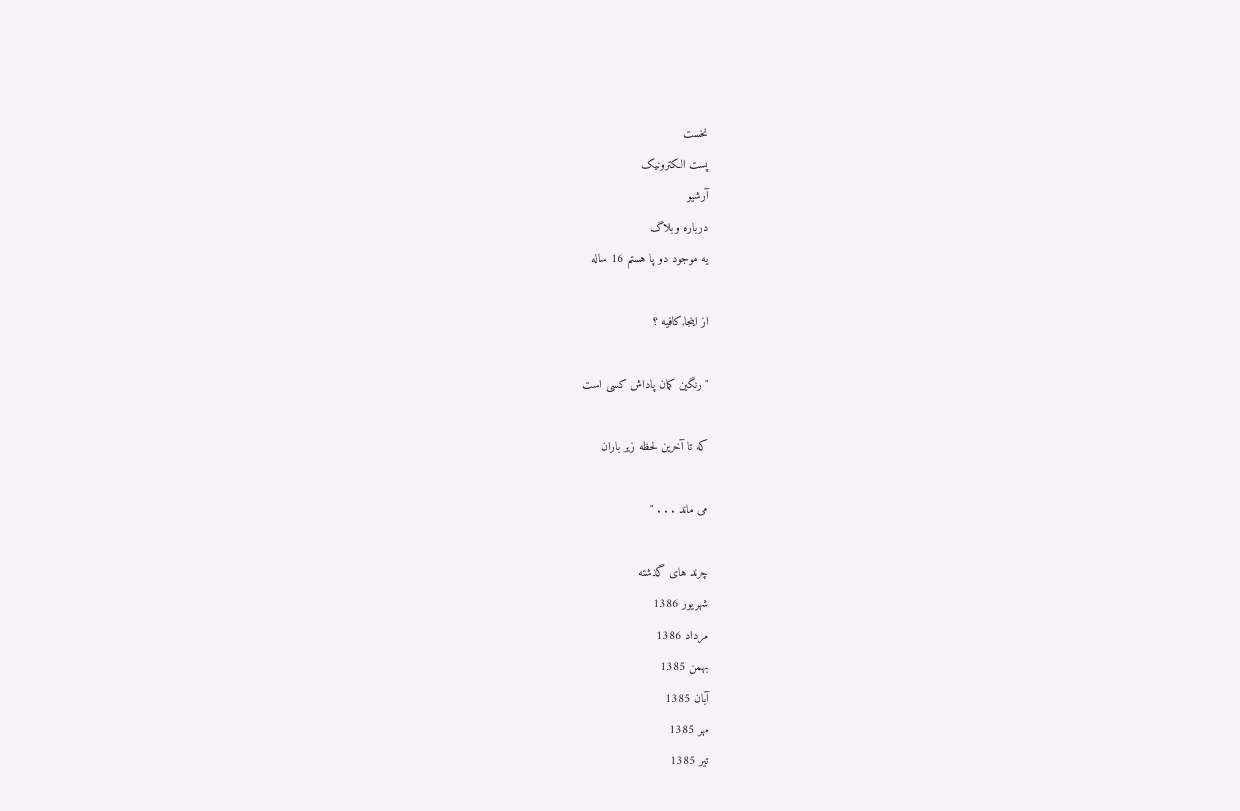نخست
پست الکترونیک
آرشیو
درباره وبلاگ
یه موجود دو پا هستم 16 ساله

از اینجا,کافیه ؟

" رنگین کمان پاداش کسی است

که تا آخرین لحظه زیر باران

می ماند . . . "

چرند های گذشته
شهریور 1386
مرداد 1386
بهمن 1385
آبان 1385
مهر 1385
تیر 1385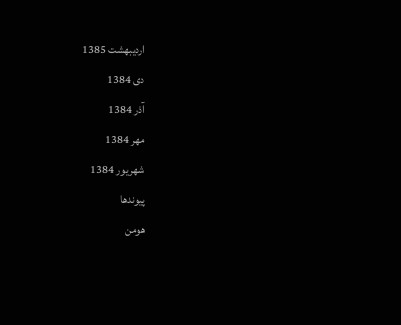اردیبهشت 1385
دی 1384
آذر 1384
مهر 1384
شهریور 1384
پیوندها
هومن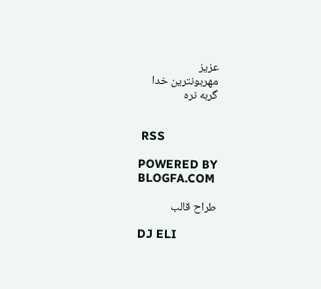عزیز
مهربونترین خدا
گربه نره


 RSS

POWERED BY
BLOGFA.COM

طراح قالب

DJ ELI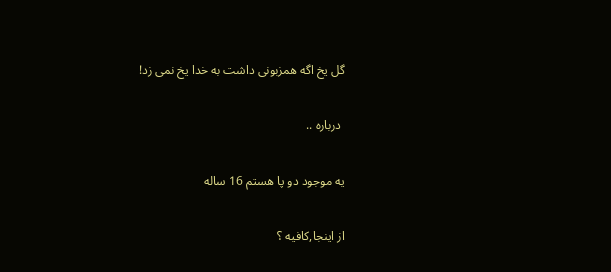گل یخ اگه همزبونی داشت به خدا یخ نمی زد!

 درباره ..

یه موجود دو پا هستم 16 ساله

از اینجا,کافیه ؟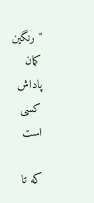" رنگین کمان پاداش کسی است

که تا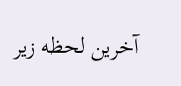آخرین لحظه زیر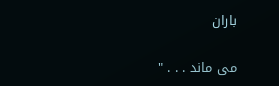باران

می ماند . . . "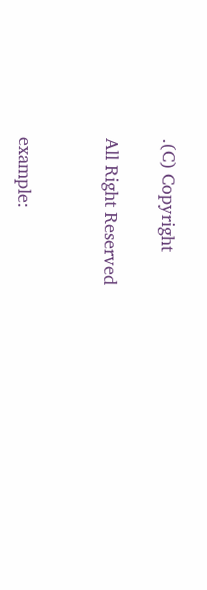.(C) Copyright

All Right Reserved


example: